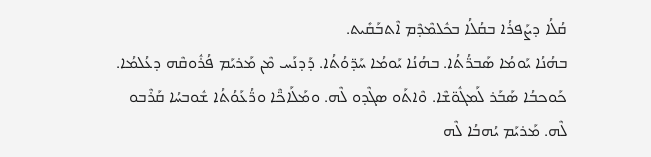ܩܳܠܳܐ ܕܨܰܦܪܳܐ ܒܩܳܠܳܐ ܒܟܽܠܡܶܕܶܡ ܐܶܬܒܰܩܺܝܬ.
ܒܗܳܢܳܐ ܝܰܘܡܳܐ ܣܰܒܪ̈ܳܬܳܐ. ܒܗܳܢܳܐ ܝܰܘܡܳܐ ܚܰܕ̈ܘܳܬܳܐ. ܕܰܕܢܰܚ ܡܶܢ ܡܰܪܝܰܡ ܦܳܪܽܘܩܶܗ ܕܥܳܠܡܳܐ. ܟܰܘܟܒܳܐ ܣܰܒܰܪ ܠܰܡܓܽܘ̈ܫܶܐ. ܘܶܐܬܰܘ ܣܓܶܕܘ ܠܶܗ. ܘܡܰܠܰܐܟ̈ܶܐ ܘܪ̈ܳܥܰܘܳܬܳܐ ܫܽܘܒܚܳܐ ܩܰܪܶܒܘ ܠܶܗ. ܡܰܪܝܰܡ ܝܳܗܒܳܐ ܠܶܗ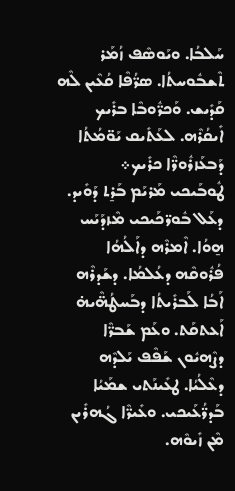ܚܰܠܒܳܐ. ܘܝܰܘܣܶܦ ܙܳܡܰܪ ܬܶܫܒܽܘܚܬܳܐ. ܣܪ̈ܳܦܶܐ ܩܳܥܶܝܢ ܠܶܗ ܩܰܕܺܝܫ. ܘܰܟܪ̈ܽܘܒܶܐ ܒܪܺܝܟ ܐܺܝܩܳܪܶܗ. ܠܥܰܬܺܝܩ ܝܰܘ̈ܡܳܬܳܐ ܕܰܒܥܰܙܪܽܘܪ̈ܶܐ ܟܪܺܝܟ܀
ܛܽܘܒܰܝܟܝ ܡܰܪܝܰܡ ܒܰܪ̱ܬ ܕܰܘܺܝܕ. ܕܥܰܠ ܒܽܘܪ̈ܟܰܝܟܝ ܡܶܙܕܰܝܰܚ ܗ̱ܘܳܐ. ܐܶܡܪܶܗ ܕܐܰܠܳܗܳܐ ܦܳܪܽܘܩܶܗ ܕܥܳܠܡܳܐ. ܕܫܰܕܪܶܗ ܐܰܒܳܐ ܠܰܒܪܺܝܬܳܐ ܕܒܰܚܛܳܗ̈ܶܝܗ̇ ܐܰܥܬܩܰܬ. ܘܥܰܡ ܫܰܒܪ̈ܶܐ ܕܨܶܗܝܽܘܢ ܫܰܦܶܦ ܝܰܠܕܶܗ ܕܥܶܠܳܝܳܐ. ܛܥܺܝܢܰܬܝ ܫܡܰܝܳܐ ܒܰܕܪ̈ܳܥܰܝܟܝ. ܘܥܺܝܪ̈ܶܐ ܓܳܗܪܺܝܢ ܡܶܢ ܙܺܝܘܶܗ.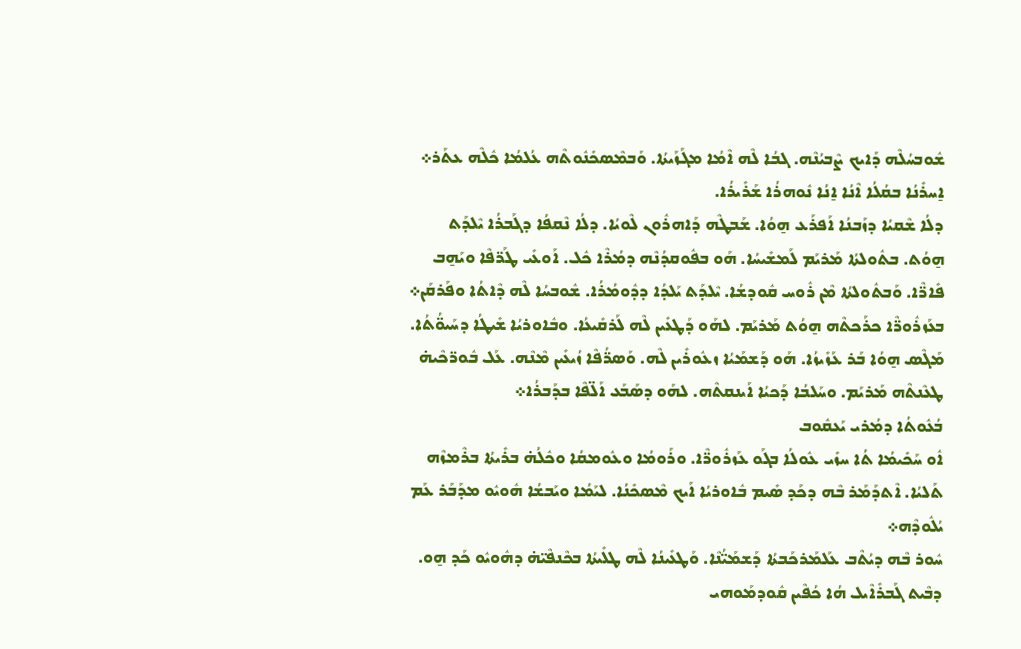ܫܽܘܒܚܳܠܶܗ ܕܰܐܝܟ ܨܶܒܝܳܢܶܗ. ܓܒܳܐ ܠܶܗ ܐܶܡܳܐ ܡܓܰܙܰܝܬܳܐ. ܘܰܒܡܶܣܟܺܢܽܘܬܶܗ ܥܳܠܡܳܐ ܟܽܠܶܗ ܥܬܰܪ܀
ܐ̱ܚܪܺܢܳܐ ܒܩܳܠܳܐ ܐܶܢܳܐ ܐ̱ܢܳܐ ܢܽܘܗܪܳܐ ܫܰܪܺܝܪܳܐ.
ܕܠܳܐ ܫܶܩܝܳܐ ܕܙܰܒܢܳܐ ܐܰܦܪܰܥ ܗ̱ܘܳܐ. ܫܰܒܛܶܗ ܕܰܐܗܪܽܘܢ ܠܶܘܝܳܐ. ܕܠܳܐ ܢܶܩܦܳܐ ܕܓܰܒܪܳܐ ܝܶܠܕܰܬ ܗ̱ܘܳܬ. ܒܬܽܘܠܬܳܐ ܡܰܪܝܰܡ ܠܰܡܫܺܝܚܳܐ. ܗܰܘ ܒܦܽܘܩܕܳܢܶܗ ܕܡܳܪܶܐ ܟܽܠ. ܐܰܘܥܺܝ ܛܰܪ̈ܦܶܐ ܘܝܰܗ̱ܒ ܦܺܐܪ̈ܶܐ. ܘܰܒܬܽܘܠܬܳܐ ܡܶܢ ܪܽܘܚ ܩܽܘܕܫܳܐ. ܝܶܠܕܰܬ ܝܰܠܕܳܐ ܕܕܽܘܡܳܪܳܐ. ܫܽܘܒܚܳܐ ܠܶܗ ܕܶܐܬܳܐ ܘܦܰܪܩܰܢ܀
ܒܥܰܙܪܽܘܪ̈ܶܐ ܟܪܰܟܬܶܗ ܗ̱ܘܳܬ ܡܰܪܝܰܡ. ܠܗܰܘ ܕܰܛܥܺܝܢ ܠܶܗ ܠܰܪܩܺܝܥܳܐ. ܘܒܽܐܘܪܝܳܐ ܫܺܝܛܳܐ ܕܚܰܝܘ̈ܳܬܳܐ. ܡܰܓܶܣ ܗ̱ܘܳܐ ܒܰܪ ܥܰܙܺܝܙܳܐ. ܗܰܘ ܕܰܫܡܰܝܳܐ ܙܥܽܘܪܺܝܢ ܠܶܗ. ܘܰܣܪ̈ܳܦܶܐ ܙܳܝܥܺܝܢ ܡܶܢܶܗ. ܥܰܠ ܒܽܘܪ̈ܟܶܝܗ̇ ܛܥܶܢܬܶܗ ܡܰܪܝܰܡ. ܘܚܰܠܒܳܐ ܕܰܟܝܳܐ ܐܰܝܢܩܬܶܗ. ܠܗܰܘ ܕܣܰܒܰܥ ܐܰܠ̈ܦܶܐ ܒܕܰܒܪܳܐ܀
ܒܳܥܽܘܬܳܐ ܕܡܳܪܝ ܝܰܥܩܽܘܒ
ܐܽܘ ܚܰܟܺܝܡܳܐ ܬܳܐ ܚܙܺܝ ܥܽܘܠܳܐ ܒܓܰܘ ܥܰܙܪܽܘܪ̈ܶܐ. ܘܪܰܘܡܳܐ ܘܥܽܘܡܩܳܐ ܘܟܽܠܳܗ̇ ܒܪܺܝܬܳܐ ܒܪܶܡܙܶܗ ܬܰܠܝܳܐ. ܐܶܬܕܰܡܰܪ ܒܶܗ ܕܟܰܕ ܣܺܝܡ ܒܽܐܘܪܝܳܐ ܐܰܝܟ ܡܶܣܟܺܢܳܐ. ܠܝܰܡܳܐ ܘܝܰܒܫܳܐ ܗܽܘܝܽܘ ܡܕܰܒܰܪ ܥܰܡ ܝܳܠܽܘܕܶܗ܀
ܚܽܘܪ ܒܶܗ ܕܝܳܬܶܒ ܥܰܠܡܰܪܟܰܒܬܳܐ ܕܰܫܡܰܝ̈ܳܢܶܐ. ܘܰܛܥܺܝܢܳܐ ܠܶܗ ܛܠܺܝܬܳܐ ܒܟܶܢܦܶܝ̈ܗ̇ ܕܗܽܘܝܽܘ ܟܰܕ ܗ̱ܘ. ܕܒܶܝܬ ܓܰܒܪܺܐܶܝܠ ܗܳܐ ܟܳܦܶܝܢ ܩܽܘܕܡܰܘܗܝ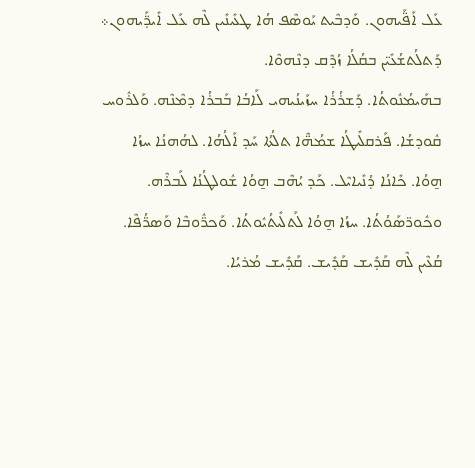ܥܰܠ ܐܰܦ̈ܰܝܗܘܢ. ܘܰܕܒܶܝܬ ܝܰܘܣܶܦ ܗܳܐ ܛܥܺܝܢܺܝܢ ܠܶܗ ܥܰܠ ܐܺܝܕ̈ܰܝܗܘܢ܀
ܕܰܬܠܳܬܫܳܥܺܝ̈ܢ ܒܩܳܠܳܐ ܙܳܕܶܩ ܕܢܶܗܘܶܐ.
ܒܗܰܝܡܳܢܽܘܬܳܐ. ܕܰܫܪܳܪܳܐ ܚܙܰܝܢܳܝܗܝ ܠܰܐܒܳܐ ܒܰܒܪܳܐ ܕܡܶܢܶܗ. ܘܰܠܪܽܘܚ ܩܽܘܕܫܳܐ. ܦܰܪܩܠܺܝܛܳܐ ܫܡܳܗ̈ܶܐ ܬܠܳܬܳܐ ܚܰܕ ܐܰܠܳܗܳܐ. ܠܗܳܗܢܳܐ ܚܙܳܐ ܗ̱ܘܳܐ. ܟܺܐܢܳܐ ܕܳܢܺܝܐܝܶܠ. ܟܰܕ ܝܳܗܶܒ ܗ̱ܘܳܐ ܫܽܘܠܛܳܢܳܐ ܠܰܒܪܶܗ. ܘܟܽܘܪ̈ܣܰܘܳܬܳܐ. ܚܙܳܐ ܗ̱ܘܳܐ ܠܰܬܠܺܝܬܳܝܽܘܬܳܐ. ܘܰܟܪ̈ܽܘܒܶܐ ܘܰܣܪ̈ܳܦܶܐ. ܩܳܥܶܝܢ ܠܶܗ ܩܰܕܺܝܫ ܩܰܕܺܝܫ. ܩܰܕܺܝܫ ܡܳܪܝܳܐ.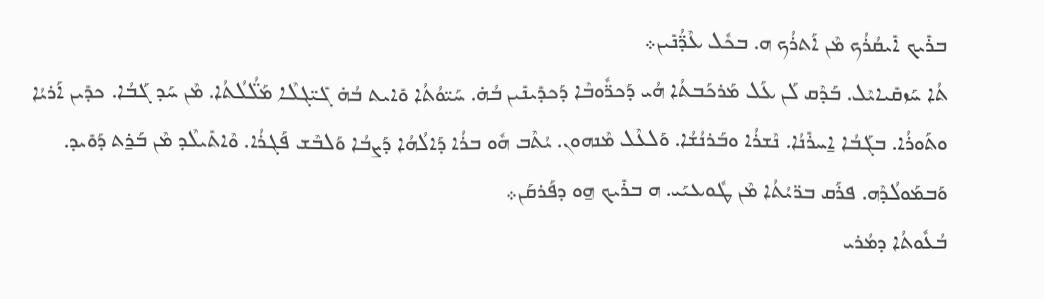ܒܪܺܝܟ ܐܺܝܩܳܪܳܟ ܡܶܢ ܐܰܬܪܳܟ ܗ. ܒܟܽܠ ܥܶܕ̈ܳܢܺܝܢ܀
ܬܳܐ ܚܰܙܩܺܝܐܝܶܠ. ܒܰܕܶܩ ܠܰܢ ܥܰܠ ܡܰܪܟܰܒܬܳܐ ܗܳܝ ܕܰܟܪ̈ܽܘܒܶܐ ܕܰܟܕܺܝܢܺܝܢ ܒܳܗ̇. ܚܰܝ̈ܘܳܬܳܐ ܘܺܐܝܬ ܒܳܗ̇ ܓܺܝ̈ܓܠܶܐ ܡܰܠ̈ܳܠܳܬܳܐ. ܡܶܢ ܚܰܕ ܓܰܒܳܐ. ܟܕܺܝܢ ܐܰܪܝܳܐ ܘܬܰܘܪܳܐ. ܒܓܰܒܳܐ ܐ̱ܚܪܺܢܳܐ. ܢܶܫܪܳܐ ܘܒܰܪܢܳܫܳܐ. ܘܰܠܥܶܠ ܡܶܢܗܘܢ. ܝܳܬܶܒ ܗܽܘ ܒܪܳܐ ܕܰܐܠܳܗܳܐ ܕܰܨܒܳܐ ܘܰܠܒܶܫ ܦܰܓܪܳܐ. ܘܶܐܬܺܝܠܶܕ ܡܶܢ ܒܰܪ̱ܬ ܕܰܘܺܝܕ. ܘܰܒܡܰܘܠܳܕܶܗ. ܦܪܰܩ ܒܪ̈ܝܳܬܳܐ ܡܶܢ ܛܽܘܥܝܰܝ. ܗ ܒܪܺܝܟ ܗ̱ܘ ܕܦܰܪܩܰܢ܀
ܒܳܥܽܘܬܳܐ ܕܡܳܪܝ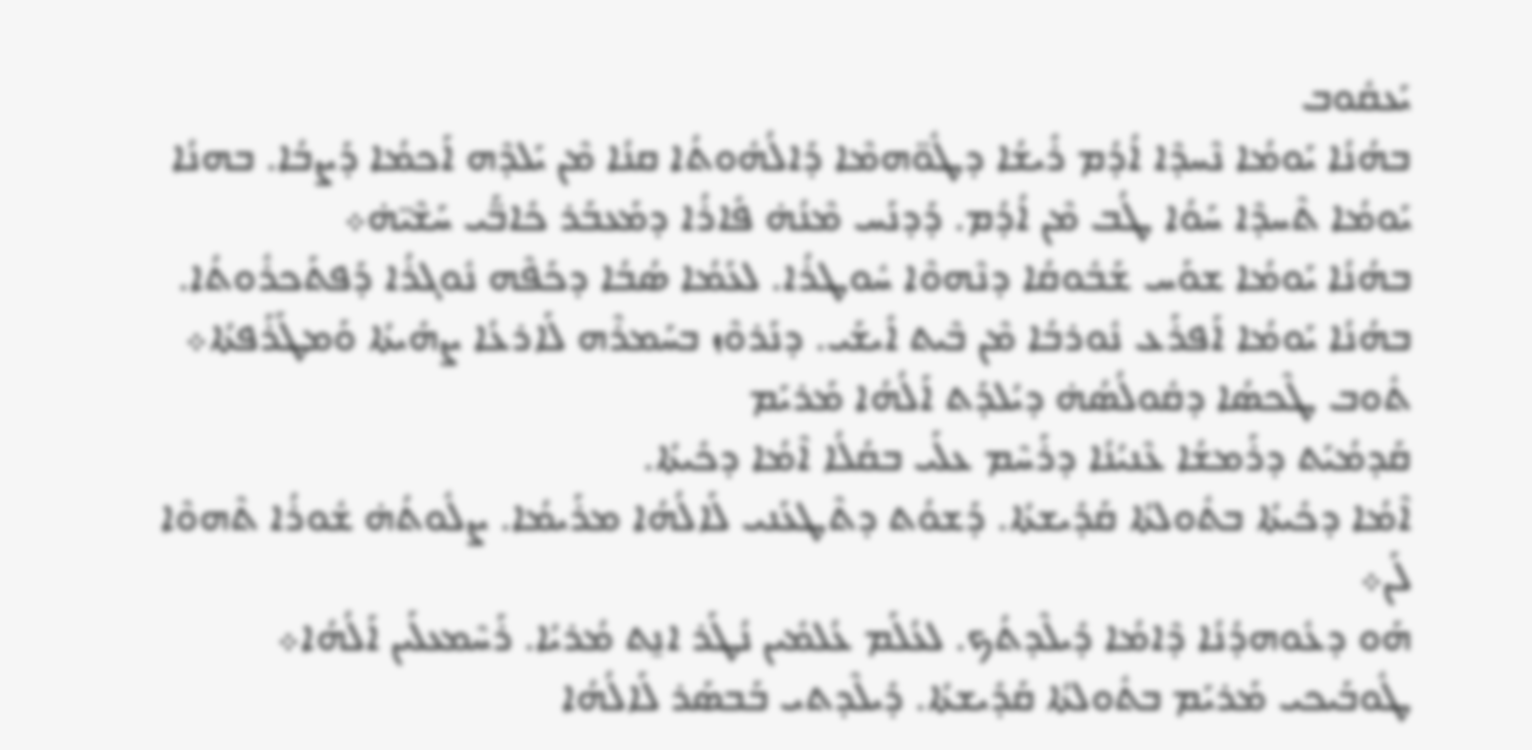ܝܰܥܩܽܘܒ
ܒܗܳܢܳܐ ܝܰܘܡܳܐ ܢܶܚܕܶܐ ܐܳܕܳܡ ܪܺܝܫܳܐ ܕܛܽܘ̈ܗܡܶܐ ܕܰܐܠܳܗܽܘܬܳܐ ܩܢܳܐ ܡܶܢ ܝܰܠܕܶܗ ܐܰܟܡܳܐ ܕܰܨܒܳܐ. ܒܗܢܳܐ ܝܰܘܡܳܐ ܬܶܚܕܶܐ ܚܰܘܳܐ ܛܳܒ ܡܶܢ ܐܳܕܳܡ. ܕܰܕܢܰܚ ܡܶܢܳܗ̇ ܦܺܐܪܳܐ ܕܡܰܥܒܰܪ ܟܺܐܒ̈ܰܝ ܚܰܫܶܝ̈ܗ̇܀
ܒܗܳܢܳܐ ܝܰܘܡܳܐ ܫܘܰܚ ܫܰܒܽܘܩܳܐ ܕܢܶܗܘܶܐ ܚܽܘܛܪܳܐ. ܠܥܰܡܳܐ ܣܳܒܳܐ ܕܟܰܦܶܗ ܢܽܘܓܪܳܐ ܕܰܦܬܰܟܪܽܘܬܳܐ. ܒܗܳܢܳܐ ܝܰܘܡܳܐ ܐܰܦܪܰܥ ܢܽܘܪܒܳܐ ܡܶܢ ܒܶܝܬ ܐܺܝܫܰܝ. ܕܢܰܪܘܶܙ ܒܚܰܡܪܶܗ ܠܰܐܪܥܳܐ ܨܗܺܝܬܳܐ ܘܰܡܛܰܪܰܦܬܳܐ܀
ܬܽܘܒ ܛܶܟܣܳܐ ܕܩܽܘܠܳܣܳܗ̇ ܕܝܳܠܕܰܬ ܐܰܠܳܗܳܐ ܡܰܪܝܰܡ
ܩܰܕܡܳܝܰܬ ܕܪܰܡܫܳܐ ܥܶܢܝܳܢܳܐ ܕܪܰܚܶܡ ܥܠܰܝ ܒܩܳܠܳܐ ܐܶܡܳܐ ܕܟܺܝܬܳܐ.
ܐܶܡܳܐ ܕܟܺܝܬܳܐ ܒܬܽܘܠܬܳܐ ܩܰܕܺܝܫܬܳܐ. ܕܰܫܘܳܬ ܕܬܶܛܥܰܢܝ ܠܰܐܠܳܗܳܐ ܡܪܰܝܡܳܐ. ܨܠܽܘܬܳܗ̇ ܫܽܘܪܳܐ ܬܶܗܘܶܐ ܠܰܢ܀
ܗܰܘ ܕܥܽܘܗܕܳܢܳܐ ܕܶܐܡܳܐ ܕܺܝܠܶܕܬܳܟ. ܠܥܳܠܰܡ ܥܳܠܡܺܝܢ ܢܳܛܰܪ ܐܢ̱ܬ ܡܳܪܝܳܐ. ܪܰܚܶܡܥܠܰܝܢ ܐܰܠܳܗܳܐ܀
ܛܽܘܒܰܝܟܝ ܡܰܪܝܰܡ ܒܬܽܘܠܬܳܐ ܩܰܕܺܝܫܬܳܐ. ܕܺܝܠܶܕܬܝ ܒܰܒܣܰܪ ܠܰܐܠܳܗܳܐ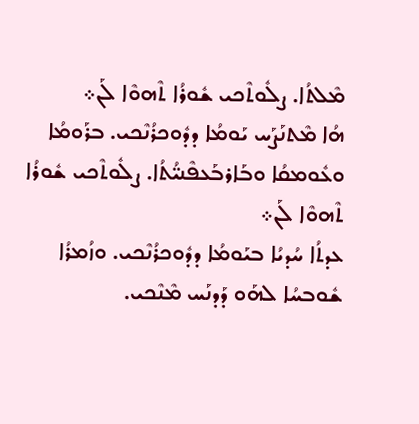ܡܶܠܬܳܐ. ܨܠܽܘܬܶܟܝ ܫܽܘܪܳܐ ܬܶܗܘܶܐ ܠܰܢ܀
ܗܳܐ ܡܶܬܢܰܨܰܚ ܝܰܘܡܳܐ ܕܕܽܘܟܪܳܢܶܟܝ. ܒܪܰܘܡܳܐ ܘܥܽܘܡܩܳܐ ܘܒܰܐܪܒܰܥܦܶܢܝ̈ܳܬܳܐ. ܨܠܽܘܬܶܟܝ ܫܽܘܪܳܐ ܬܶܗܘܶܐ ܠܰܢ܀
ܥܕܬܳܐ ܚܳܕܝܳܐ ܒܝܰܘܡܳܐ ܕܕܽܘܟܪܳܢܶܟܝ. ܘܙܳܡܪܳܐ ܫܽܘܒܚܳܐ ܠܗܰܘ ܕܰܕܢܰܚ ܡܶܢܶܟܝ.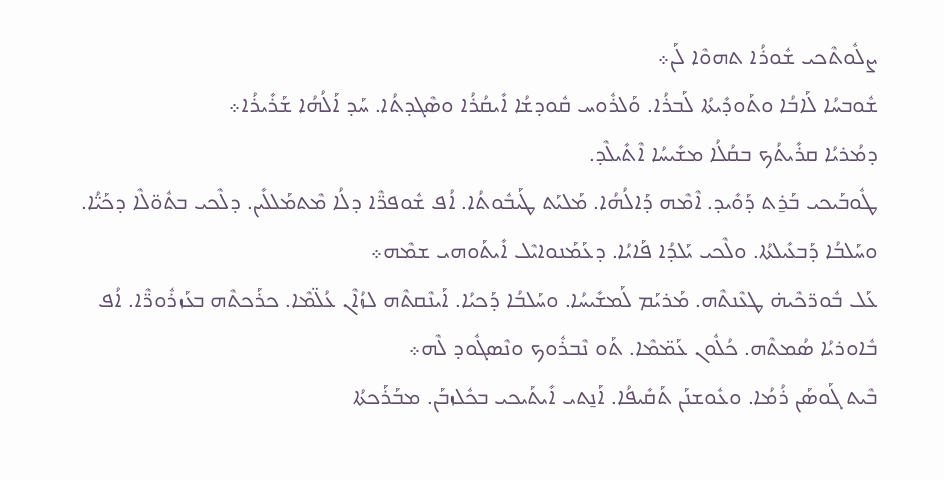ܨܠܽܘܬܶܟܝ ܫܽܘܪܳܐ ܬܗܘܶܐ ܠܰܢ܀
ܫܽܘܒܚܳܐ ܠܰܐܒܳܐ ܘܬܰܘܕܺܝܬܳܐ ܠܰܒܪܳܐ. ܘܰܠܪܽܘܚ ܩܽܘܕܫܳܐ ܐܺܝܩܳܪܳܐ ܘܣܶܓܕܬܳܐ. ܚܰܕ ܐܰܠܳܗܳܐ ܫܰܪܺܝܪܳܐ܀
ܕܡܳܪܝܳܐ ܩܪܺܝܬܳܟ ܒܩܳܠܳܐ ܡܫܺܝܚܳܐ ܐܶܬܺܝܠܶܕ.
ܛܽܘܒܰܝܟܝ ܒܰܪ̱ܬ ܕܰܘܺܝܕ. ܐܶܡܶܗ ܕܰܐܠܳܗܳܐ. ܡܰܠܝܰܬ ܛܰܝܒܽܘܬܳܐ. ܐܳܦ ܫܽܘܦܪ̈ܶܐ ܕܠܳܐ ܡܶܬܡܰܠܠܺܝܢ. ܕܠܶܟܝ ܒܬܽܘ̈ܠܶܐ ܕܟܰܝ̈ܳܐ. ܘܚܰܠܒܳܐ ܕܰܒܥܺܝܠܬܳܐ. ܘܠܶܟܝ ܝܰܠܕܳܐ ܦܰܐܝܳܐ. ܕܥܰܡܰܢܘܐܝܶܠ ܐܺܝܬܰܘܗܝ ܫܡܶܗ܀
ܥܰܠ ܒܽܘܪ̈ܟܶܝܗ̇ ܛܥܶܢܬܶܗ. ܡܰܪܝܰܡ ܠܰܡܫܺܝܚܳܐ. ܘܚܰܠܒܳܐ ܕܰܟܝܳܐ. ܐܰܝܢܶܩܬܶܗ ܠܙܳܐܶܢ ܥܳܠ̈ܡܶܐ. ܟܪܰܟܬܶܗ ܒܥܰܙܪܽܘܪ̈ܶܐ. ܐܳܦ ܒܽܐܘܪܝܳܐ ܣܳܡܬܶܗ. ܟܳܠܽܘܢ ܥܰܡ̈ܡܶܐ. ܬܰܘ ܢܶܒܪܽܘܟ ܘܢܶܣܓܽܘܕ ܠܶܗ܀
ܒܶܝܬ ܓܰܘܣܰܢ ܪܳܡܳܐ. ܘܥܽܘܫܢܰܢ ܬܰܩܺܝܦܳܐ. ܐܰܢ̱ܬܝ ܐܺܝܬܰܝܟܝ ܒܟܽܠܙܒܰܢ. ܡܒܰܪܰܟܬܳܐ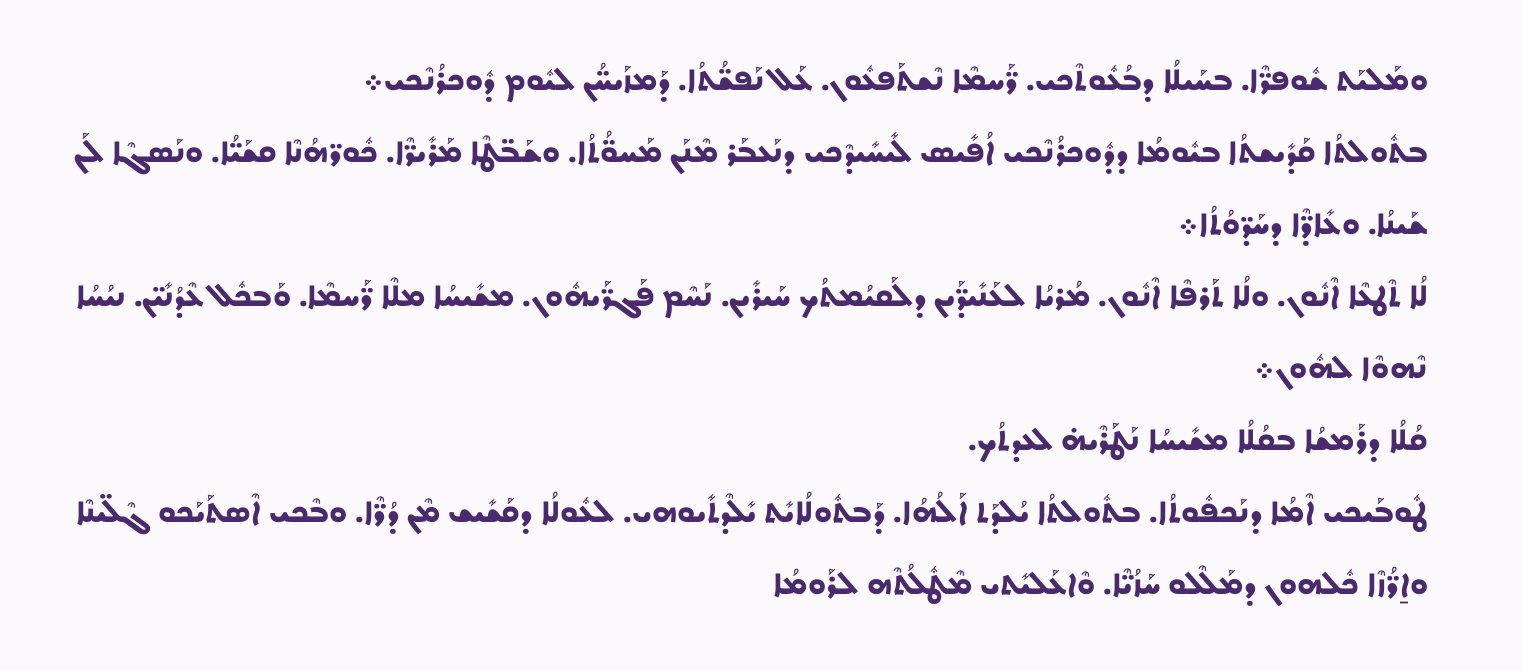ܘܡܰܠܝܰܬ ܫܽܘܦܪ̈ܶܐ. ܒܚܰܝܠܳܐ ܕܒܳܥܽܘܬܶܟܝ. ܪ̈ܰܚܡܶܐ ܢܶܫܬܰܦܥܽܘܢ. ܥܰܠ ܢܰܦܫ̈ܳܬܳܐ. ܕܰܡܙܰܝܚ̈ܳܢ ܠܝܽܘܡ ܕܽܘܟܪܳܢܶܟܝ܀
ܒܬܽܘܠܬܳܐ ܩܰܕܺܝܫܬܳܐ ܒܝܽܘܡܳܐ ܕܕܽܘܟܪܳܢܶܟܝ ܐܳܦܺܝܣ ܠܺܝܚܺܝܕܶܟܝ ܕܢܰܥܒܰܪ ܡܶܢܰܢ ܡܰܚܘ̈ܳܬܳܐ. ܘܫܰܒ̈ܛܶܐ ܡܰܪܺܝܪ̈ܶܐ. ܟܽܘܪ̈ܗܳܢܶܐ ܩܫܰܝ̈ܳܐ. ܘܢܰܣܓܶܐ ܠܰܢ ܫܰܝܢܳܐ. ܘܥܺܐܕ̈ܶܐ ܕܚܰܕ̈ܘܳܬܳܐ܀
ܠܳܐ ܬܶܛܥܶܐ ܐܶܢܽܘܢ. ܘܠܳܐ ܬܰܪܦܶܐ ܐܶܢܽܘܢ. ܡܳܪܝܳܐ ܠܥܰܢܺܝܕ̈ܰܝܢ ܕܠܰܩܝܳܡܬܳܟ ܚܰܝܪܺܝܢ. ܢܰܚܶܡ ܦܰܓܪ̈ܰܝܗܽܘܢ. ܡܫܺܝܚܳܐ ܡܠܶܐ ܪ̈ܰܚܡܶܐ. ܘܰܒܟܽܠ ܥܶܕܳܢܺܝ̈ܢ. ܢܝܳܚܳܐ ܢܶܗܘܶܐ ܠܗܽܘܢ܀
ܩܳܠܳܐ ܕܪܰܡܫܳܐ ܒܩܳܠܳܐ ܡܫܺܝܚܳܐ ܢܰܛܰܪܶܝܗ̇ ܠܥܕܬܳܟ.
ܛܽܘܒܰܝܟܝ ܐܶܡܳܐ ܕܢܰܟܦܽܘܬܳܐ. ܒܬܽܘܠܬܳܐ ܝܳܠܕܰܬ ܐܰܠܳܗܳܐ. ܕܰܒܬܽܘܠܳܐܝܺܬ ܝܺܠܶܕܬܺܝܘܗܝ. ܠܥܽܘܠܳܐ ܕܩܰܫܺܝܫ ܡܶܢ ܕܳܪ̈ܶܐ. ܘܒܶܟܝ ܐܶܣܬܰܝܰܟܘ ܓܶܠ̈ܝܢܶܐ ܘܐ̱ܪ̈ܳܙܶܐ ܟܽܠܗܘܢ ܕܡܰܠܶܠܘ ܚܰܙܳܝ̈ܶܐ. ܘܶܐܥܰܠܝܺܬܝ ܡܶܛܽܠܳܬܶܗ ܠܪܰܘܡܳܐ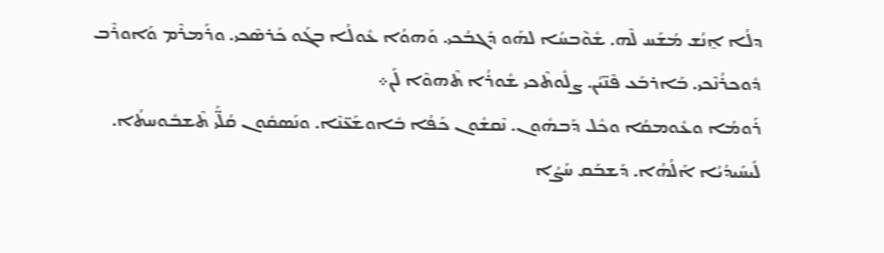ܕܠܳܐ ܐ̱ܢܳܫ ܡܳܫܰܚ ܠܶܗ. ܫܽܘ݉ܒܚܳܐ ܠܗܰܘ ܕܰܓܒܳܟܝ. ܘܰܗܘܳܐ ܥܽܘܠܳܐ ܒܓܰܘ ܟܰܪܣܶܟܝ. ܘܪܰܡܪܶܡ ܘܰܐܘܪܶܒ ܕܽܘܟܪܳܢܶܟܝ. ܒܰܐܪܒܰܥ ܦܶܢ̈ܝܳܢ. ܨܠܽܘܬܶܟܝ ܫܽܘܪܳܐ ܬܶܗܘܶܐ ܠܰܢ܀
ܪܰܘܡܳܐ ܘܥܽܘܡܩܳܐ ܘܟܽܠ ܕܰܒܗܽܘܢ. ܢܶܩܫܽܘܢ ܟܰܦܳܐ ܒܽܐܘܫܰܥ̈ܢܶܐ. ܘܢܰܣܩܽܘܢ ܩܳܠ̈ܰܝ ܬܶܫܒܽܘܚܬܳܐ. ܠܺܝܚܺܝܕܳܝܳܐ ܐܰܠܳܗܳܐ. ܕܰܫܒܰܩ ܚܰܨܳܐ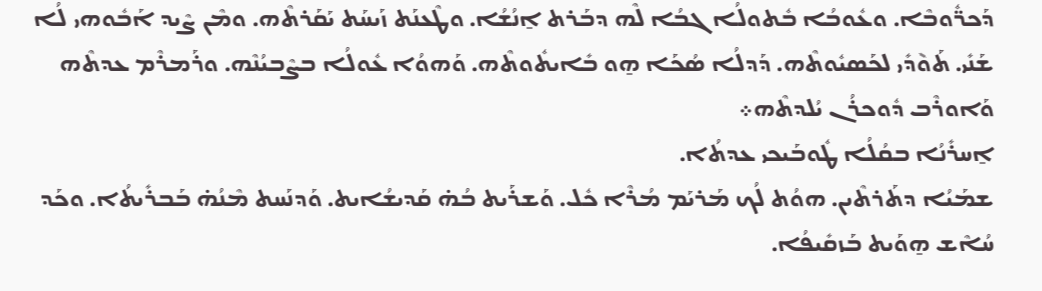ܕܰܟܪ̈ܽܘܒܶܐ. ܘܥܽܘܒܳܐ ܒܽܬܘܠܳܐ ܓܒܳܐ ܠܶܗ ܕܒܰܪܬ ܐ̱ܢܳܫܳܐ. ܘܛܶܥܢܰܬ ܙܰܝܚܰܬ ܝܰܩܰܪܬܶܗ. ܘܡܶܢ ܨܶܝܕ ܐܰܒܽܘܗܝ ܠܳܐ ܫܰܢܺܝ. ܬܰܘ݉ܕܺܝ ܠܟܰܣܝܽܘܬܶܗ. ܕܰܕܠܳܐ ܣܳܟܰܐ ܗ̱ܘ ܒܺܐܝܬܽܘܬܶܗ. ܘܰܗܘܳܐ ܥܽܘܠܳܐ ܒܨܶܒܝܳܢܶܗ. ܘܪܰܡܪܶܡ ܥܕܬܶܗ ܘܰܐܘܪܶܒ ܕܽܘܟܪܳܢ ܝܳܠܕܬܶܗ܀
ܐ̱ܚܪܺܢܳܐ ܒܩܳܠܳܐ ܛܽܘܒܰܝܟܝ ܥܕܬܳܐ.
ܫܡܰܝܳܐ ܕܬܰܪܬܶܝܢ. ܗܘܳܬ ܠܳܟ ܡܰܪܝܰܡ ܡܳܪܶܐ ܟܽܠ. ܘܰܫܪܰܝܬ ܒܳܗ̇ ܩܰܕܝܫܳܐܝܬ. ܘܰܕܢܰܚܬ ܡܶܢܳܗ̇ ܒܰܒܪܺܝܬܳܐ. ܘܟܰܕ ܚܳܐܶܫ ܗ̱ܘܰܝܬ ܒܰܙܩܺܝܦܳܐ.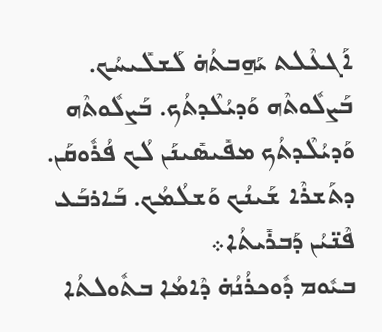ܐܰܓܥܶܠܬ ܝܰܗ̱ܒܬܳܗ̇ ܠܰܫܠܺܝܚܳܟ. ܒܰܨܠܽܘܬܶܗ ܘܰܕܝܳܠܶܕܬܳܟ. ܒܰܨܠܽܘܬܶܗ ܘܰܕܝܳܠܶܕܬܳܟ ܡܦܺܝܣܺܝܢܰܢ ܠܳܟ ܦܳܪܽܘܩܰܢ. ܕܬܰܫܪܶܐ ܫܰܝܢܳܟ ܘܰܫܠܳܡܳܟ. ܒܰܐܪܒܰܥ ܦܶܢ̈ܝܳܢ ܕܰܒܪܺܝܬܳܐ܀
ܒܝܽܘܡ ܕܽܘܟܪܳܢܳܗ̇ ܕܶܐܡܳܐ ܒܬܽܘܠܬܳܐ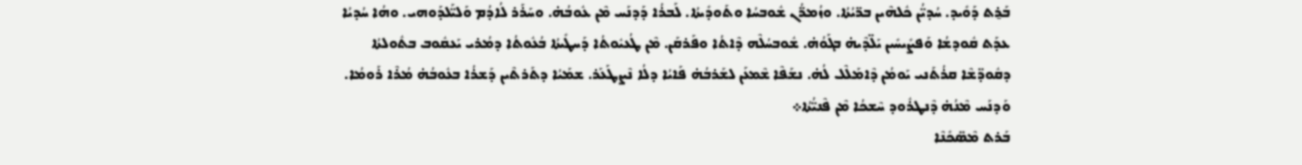ܒܰܪ̱ܬ ܕܰܘܺܝܕ. ܚܳܕܝ̈ܳܢ ܟܽܠܗܶܝܢ ܒܪ̈ܝܳܬܳܐ. ܘܙܳܡܪ̈ܳܢ ܫܽܘܒܚܳܐ ܘܬܰܘܕܺܝܬܳܐ. ܠܰܒܪܳܐ ܕܰܕܢܰܚ ܡܶܢ ܥܽܘܒܳܗ̇. ܘܚܰܪܰܪ ܠܳܐܕܳܡ ܘܰܠܝ̈ܰܠܕܰܘܗܝ. ܘܗܳܐ ܚܳܕܝܳܐ ܥܕܰܬ ܩܽܘܕܫܳܐ ܘܰܦܨܺܝܚܺܝܢ ܝܰܠ̈ܕܶܝܗ̇ ܒܓܰܘܳܗ̇. ܫܽܘܒܚܳܠܶܗ ܕܶܐܬܳܐ ܘܦܰܪܩܰܢ. ܡܶܢ ܛܳܥܝܽܘܬܳܐ ܕܰܚܛܺܝܬܳܐ ܒܳܥܽܘܬܳܐ ܕܡܳܪܝ ܝܰܥܩܽܘܒ ܒܬܽܘܠܬܳܐ ܕܩܽܘܕ̈ܫܶܐ ܩܪܳܬܰܢܝ ܝܰܘܡܳܢ ܕܶܐܡܰܠܶܠ ܠܳܗ̇. ܢܫܰܦܶܐ ܫܶܡܥܰܢ ܠܫܰܪܒܳܗ̇ ܦܰܐܝܳܐ ܕܠܳܐ ܢܶܨܛܰܥܰܪ. ܫܡܰܝܳܐ ܕܬܰܪܬܶܝܢ ܕܰܫܪܳܐ ܒܥܽܘܒܳܗ̇ ܡܳܪܶܐ ܪܰܘܡܳܐ. ܘܰܕܢܰܚ ܡܶܢܳܗ̇ ܕܶܢܛܪܽܘܕ ܚܶܫܟܳܐ ܡܶܢ ܦܶܢܝ̈ܳܬܳܐ܀
ܒܰܪܬ ܡܶܣ̈ܟܺܢܶܐ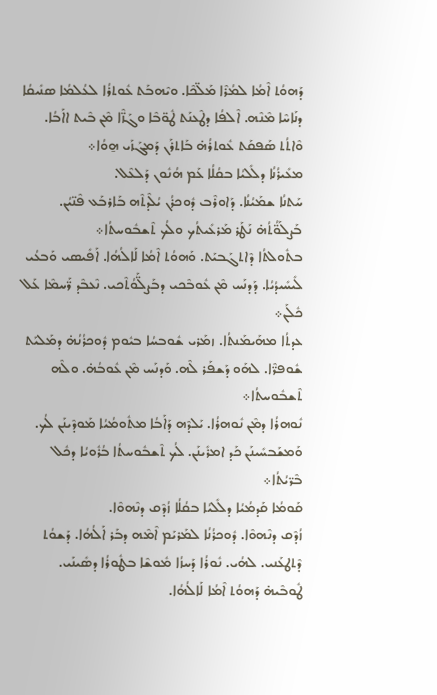ܕܰܗܘܳܬ ܐܶܡܳܐ ܠܡܳܪܶܐ ܡܰܠ̈ܟܶܐ. ܘܝܶܗܒܰܬ ܥܽܘܬܪܳܐ ܠܥܳܠܡܳܐ ܣܢܺܝܩܳܐ ܕܢܰܐܚܶܐ ܡܶܢܶܗ. ܐܶܠܦܳܐ ܕܛܶܥܢܰܬ ܛܽܘ̈ܒܶܐ ܘܓܰܙ̈ܶܐ ܡܶܢ ܒܶܝܬ ܐܐܰܒܳܐ. ܘܶܐܬܳܬ ܣܰܦܩܰܬ ܥܽܘܬܪܳܗ̇ ܒܰܐܬܪܰܢ ܕܰܡܓܰܙܰܝ ܗ̱ܘܳܐ܀
ܡܥܺܝܪܳܢܳܐ ܕܠܺܠܝܳܐ ܒܩܳܠܳܐ ܥܰܡ ܗܳܢܽܘܢ ܕܰܠܥܶܠ.
ܚܰܬܢܳܐ ܫܡܰܝܳܢܳܐ. ܕܰܐܘܪܶܒ ܕܽܘܟܪܳܢ ܝܳܠܶܕܬܶܗ ܒܰܐܪܒܰܥ ܦܶܢ̈ܝܳܢ. ܒܰܨܠܰܘ̈ܳܬܳܗ̇ ܢܰܛܰܪ ܡܰܪܥܺܝܬܳܟ ܘܠܳܟ ܬܶܫܒܽܘܚܬܳܐ܀
ܒܬܽܘܠܬܳܐ ܕܶܐܬܓܰܒܝܰܬ. ܘܰܗܘܳܬ ܐܶܡܳܐ ܠܰܐܠܳܗܳܐ. ܐܰܦܺܝܣܝ ܘܰܒܥܳܝ ܠܺܝܚܺܝܕܳܝܳܐ. ܕܰܕܢܰܚ ܡܶܢ ܥܽܘܒܶܟܝ ܕܒܰܨܠ̈ܰܘܳܬܶܟܝ. ܢܶܥܒܶܕ ܪ̈ܰܚܡܶܐ ܥܰܠ ܟܽܠܰܢ܀
ܥܕܬܳܐ ܡܗܰܝܡܰܢܬܳܐ. ܙܡܰܪܝ ܫܽܘܒܚܳܐ ܒܝܽܘܡ ܕܽܘܟܪܳܢܳܗ̇ ܕܡܰܠܝܰܬ ܫܽܘܦܪ̈ܶܐ. ܠܗܰܘ ܕܰܫܦܰܪ ܠܶܗ. ܘܰܕܢܰܚ ܡܶܢ ܥܽܘܒܳܗ̇. ܘܠܶܗ ܬܶܫܒܽܘܚܬܳܐ܀
ܢܽܘܗܪܳܐ ܕܡܶܢ ܢܽܘܗܪܳܐ. ܝܰܠܕܶܗ ܕܰܐܰܒܳܐ ܡܬܽܘܡܳܝܳܐ ܡܰܘܕܶܝܢܰܢ ܠܳܟ. ܘܰܡܫܰܒܚܺܝܢܰܢ ܟܰܕ ܐܡܪܺܝܢܰܢ. ܠܳܟ ܬܶܫܒܽܘܚܬܳܐ ܒܳܪܽܘܝܳܐ ܕܟܽܠ ܒܶܪ̈ܝܳܬܳܐ܀
ܩܰܘܡܳܐ ܩܰܕܡܳܝܳܐ ܕܠܺܠܝܳܐ ܒܩܳܠܳܐ ܙܳܕܶܩ ܕܢܶܗܘܶܐ.
ܙܳܕܶܩ ܕܢܶܗܘܶܐ. ܕܽܘܟܪܳܢܳܐ ܠܡܰܪܝܰܡ ܐܶܡܶܗ ܕܒܰܪ ܐܰܠܳܗܳܐ. ܕܰܫܘܳܬ ܕܶܬܛܥܰܢܝ. ܠܗܳܝ. ܢܽܘܪܳܐ ܕܰܚܙܳܐ ܡܽܘܫܶܐ ܒܛܽܘܪܳܐ ܕܣܺܝܢܰܝ. ܛܽܘܒܶܝܗ̇ ܕܰܗܘܳܬ ܐܶܡܳܐ ܠܰܐܠܳܗܳܐ.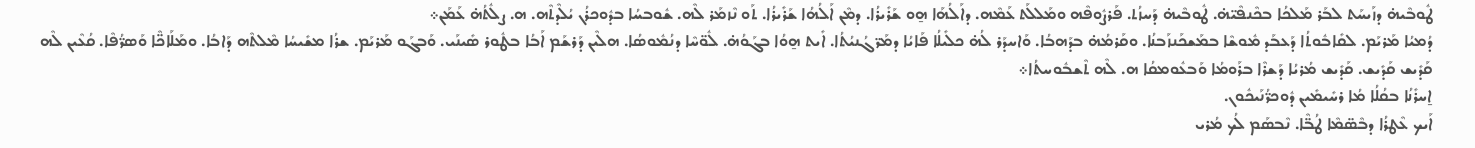ܛܽܘܒܶܝܗ̇ ܕܙܰܝܚܰܬ ܠܒܰܪ ܡܰܠܟܳܐ ܒܟܶܢܦܶܝ̈ܗ̇. ܛܽܘܒܶܝܗ̇ ܕܰܚܙܳܬ. ܦܰܪܨܽܘܦܶܗ ܘܡܰܠܠܰܬ ܥܰܡܶܗ. ܕܐܰܠܳܗܰܐ ܗ̱ܘ ܫܰܪܺܝܪܳܐ. ܕܡܶܢ ܐܰܠܳܗܳܐ ܫܰܪܺܝܪܳܐ. ܬܰܘ ܢܶܙܡܰܪ ܠܶܗ. ܫܽܘܒܚܳܐ ܒܕܽܘܟܪܳܢ ܝܳܠܶܕܬܶܗ. ܗ. ܨܠܽܬܳܗ̇ ܥܰܡܰܢ܀
ܕܳܡܝܳܐ ܡܰܪܝܰܡ. ܠܩܺܐܒܽܘܬܳܐ ܕܰܥܒܰܕ ܡܽܘܫܶܐ ܒܡܰܫܟܰܢܙܰܒܢܳܐ. ܘܩܰܪܡܳܗ̇ ܒܕܰܗܒܳܐ. ܘܰܐܚܕܰܪ ܠܳܗ̇ ܟܠܺܝܠܳܐ ܦܰܐܝܳܐ ܕܡܰܪ̈ܓܳܢܝܳܬܳܐ. ܐܺܝܬ ܗ̱ܘܳܐ ܒܓܰܘܳܗ̇. ܠܽܘ̈ܚܶܐ ܕܢܳܡܽܘܣܳܐ. ܗܠܶܝܢ ܕܰܪܫܰܡ ܐܰܒܳܐ ܒܛܽܘܪ ܣܺܝܢܰܝ. ܘܰܒܓܰܘ ܡܰܪܝܰܡ. ܫܪܳܐ ܡܫܺܝܚܳܐ ܡܶܠܬܶܗ ܕܰܐܒܳܐ. ܘܡܰܠܰܐܟ̈ܶܐ ܘܰܣܪ̈ܳܦܶܐ. ܩܳܥܶܝܢ ܠܶܗ ܩܰܕܺܝܫ ܩܰܕܺܝܫ. ܩܰܕܺܝܫ ܡܳܪܝܳܐ ܕܰܫܪܶܐ ܒܪܰܘܡܳܐ ܘܰܒܥܽܘܡܩܳܐ ܗ. ܠܶܗ ܬܶܫܒܽܘܚܬܳܐ܀
ܐ̱ܚܪܺܢܳܐ ܒܩܳܠܳܐ ܡܳܐ ܪܚܺܝܡܺܝܢ ܕܽܘܟܪ̈ܳܢܰܝܟܽܘܢ.
ܐܰܝܟ ܥܶܛܪܳܐ ܕܒܶܣ̈ܡܶܐ ܛܳܒ̈ܶܐ. ܢܶܒܣܰܡ ܠܳܟ ܡܳܪܝ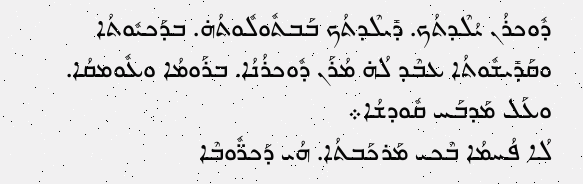ܕܽܘܟܪܳܢ ܝܳܠܶܕܬܳܟ. ܕܺܝܠܶܕܬܳܟ ܒܰܒܬܽܘܠܽܘܬܳܗ̇. ܒܕܰܟܝܽܘܬܳܐ ܘܩܰܕܺܝܫܽܘܬܳܐ ܥܒܶܕ ܠܳܗ̇ ܡܳܪܰܢ ܕܽܘܟܪܳܢܳܐ. ܒܪܰܘܡܳܐ ܘܥܽܘܡܩܳܐ. ܘܥܰܠ ܡܰܕܒܰܚ ܩܽܘܕܫܳܐ܀
ܠܳܐ ܦܳܚܡܳܐ ܒܶܟܝ ܡܰܪܟܰܒܬܳܐ. ܗܳܝ ܕܰܟܪ̈ܽܘܒܶܐ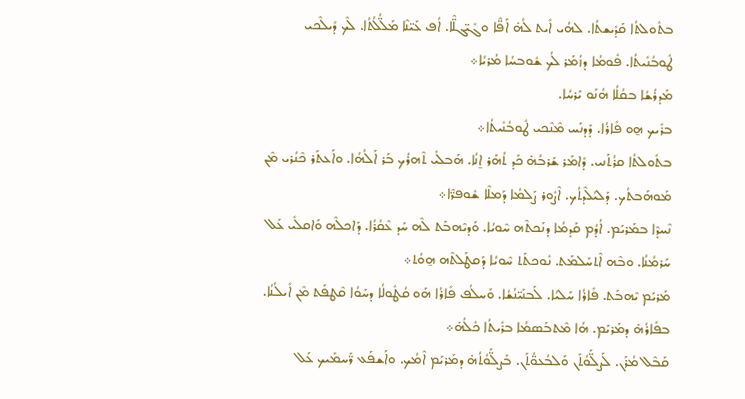ܒܬܽܘܠܬܳܐ ܩܰܕܺܝܫܬܳܐ. ܠܗܳܝ ܐܺܝܬ ܠܳܗ̇ ܐܰܦ̈ܶܐ ܘܓܺܝ̈ܓܠ̈ܶܐ. ܐܳܦ ܥܰܝ̈ܢܶܐ ܡܰܠ̈ܳܠܳܬܳܐ. ܠܶܟ ܕܺܝܠܶܟܝ ܛܽܘܒܳܢܺܝܬܳܐ. ܦܽܘܡܳܐ ܕܙܳܡܰܪ ܠܳܟ ܫܽܘܒܚܳܐ ܡܳܪܝܳܐ܀
ܡܰܕܪܳܫܳܐ ܒܩܳܠܳܐ ܗܳܢܰܘ ܝܰܪܚܳܐ.
ܒܪܺܝܟ ܗ̱ܘ ܦܺܐܪܳܐ. ܕܰܕܢܰܚ ܡܶܢܶܟܝ ܛܽܘܒܳܢܺܝܬܳܐ܀
ܒܬܽܘܠܬܳܐ ܩܪܳܬܰܢܝ. ܕܺܐܡܰܪ ܫܰܪܒܳܗ̇ ܟܰܕ ܬܳܗܰܪ ܐ̱ܢܳܐ. ܗܰܒܠܺܝ ܬܶܗܪܳܟ ܒܰܪ ܐܰܠܳܗܳܐ. ܘܐܰܥܬܰܪ ܟܶܢܳܪܝ ܡܶܢ ܡܰܘܗܰܒܬܳܟ. ܕܰܠܝܳܠܶܕܬܳܟ. ܐܶܨܽܘܪ ܨܰܠܡܳܐ ܕܰܡܠܶܐ ܫܽܘܦܪ̈ܶܐ܀
ܢܶܚܕܶܐ ܒܡܰܪܝܰܡ. ܐܳܕܳܡ ܩܰܕܡܳܐ ܕܢܰܟܬܶܗ ܚܶܘܝܳܐ. ܘܰܕܝܶܗܒܰܬ ܠܶܗ ܚܰܕ ܥܶܩܳܪܳܐ. ܕܰܐܟܠܶܗ ܘܰܐܩܠܺܝ ܥܰܠ ܚܰܪܡܳܢܳܐ. ܘܒܶܗ ܐܶܬܚܰܠܡܰܬ. ܢܽܘܟܬܰܬ ܚܶܘܝܳܐ ܕܰܩܛܰܠܬܶܗ ܗ̱ܘܳܬ܀
ܡܰܪܝܰܡ ܝܶܗܒܰܬ. ܦܺܐܪܳܐ ܚܰܠܝܳܐ. ܠܰܒܢܰܝ̈ܢܳܫܳܐ. ܘܰܚܠܳܦ ܦܺܐܪܳܐ ܗܰܘ ܩܳܛܽܘܠܳܐ ܕܚܰܘܳܐ ܩܶܛܦܰܬ ܡܶܢ ܐܺܝܠܳܢܳܐ. ܒܦܺܐܪܳܗ̇ ܕܡܰܪܝܰܡ. ܗܳܐ ܡܶܬܒܰܣܡܳܐ ܒܪܺܝܬܳܐ ܟܽܠܳܗ̇܀
ܩܰܒܶܠ ܡܳܪܰܢ. ܠܰܨܠ̈ܰܘܳܬܰܢ ܘܰܠܒܳܥܘ̈ܳܬܰܢ. ܒܰܨܠ̈ܰܘܳܬܳܗ̇ ܕܡܰܪܝܰܡ ܐܶܡܳܟ. ܘܐܰܫܦܰܥ ܪ̈ܰܚܡܰܝܟ ܥܰܠ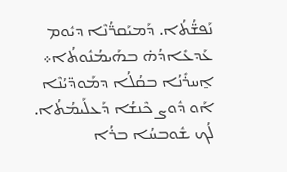ܢܰܦܫ̈ܳܬܳܐ. ܕܰܡܝܰܩܪ̈ܳܢܶܐ ܕܝܽܘܡ ܥܰܕܥܺܐܕܳܗ̇ ܒܗܰܝܡܳܢܽܘܬܳܐ܀
ܐ̱ܚܪܺܢܳܐ ܒܩܳܠܳܐ ܕܡܰܘܕ̈ܝܳܢܶܐ ܐܰܘ ܕܽܘܨ ܟܶܢܫܳܐ ܕܰܥܠܰܝܡܳܬܳܐ.
ܠܳܟ ܫܽܘܒܚܳܐ ܒܪܳܐ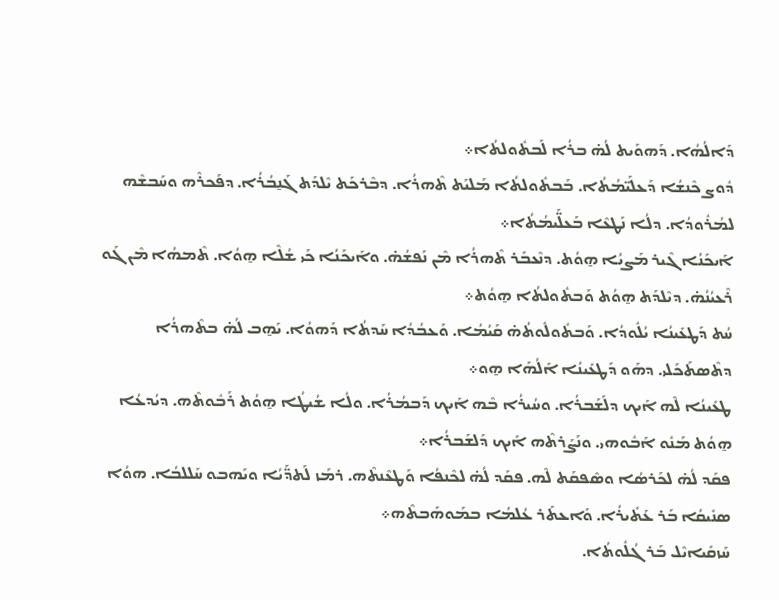ܕܰܐܠܳܗܳܐ. ܕܰܗܘܰܝܬ ܠܳܗ̇ ܒܪܳܐ ܠܰܒܬܽܘܠܬܳܐ܀
ܕܽܘܨ ܟܶܢܫܳܐ ܕܰܥܠܰܝ̈ܡܳܬܳܐ. ܒܰܒܬܽܘܠܬܳܐ ܡܰܠܝܰܬ ܬܶܗܪܳܐ. ܕܒܶܪܟܰܬ ܝܶܠܕܰܬ ܓܰܢ̱ܒܳܪܳܐ. ܕܦܰܟܪܶܗ ܘܚܰܒܫܶܗ ܠܡܳܪܽܘܕܳܐ. ܕܠܳܐ ܢܰܛܥܶܐ ܒܰܥܠ̈ܰܝܡܳܬܳܐ܀
ܐܰܝܟܰܢܳܐ ܓܶܝܪ ܡܰܨܝܳܐ ܗ̱ܘܳܬ. ܕܢܶܥܒܰܪ ܬܶܗܪܳܐ ܡܶܢ ܢܰܦܫܳܗ̇. ܘܐܰܝܟܰܢܳܐ ܟܰܝ ܫܳܠܶܐ ܗ̱ܘܳܐ. ܬܶܡܗܳܐ ܡܶܢ ܓܰܘ ܪܶܥܝܳܢܳܗ̇. ܕܝܶܠܕܰܬ ܗ̱ܘܳܬ ܘܰܒܬܽܘܠܬܳܐ ܗ̱ܘܳܬ܀
ܚܳܬ ܕܰܛܥܺܝܢܳܐ ܝܳܠܽܘܕܳܐ. ܘܰܒܬܽܘܠܽܘܬܳܗ̇ ܩܰܝܳܡܳܐ. ܘܰܥܒܳܕܳܐ ܚܰܕܬܳܐ ܕܰܗܘܳܐ. ܝܰܗ̱ܒ ܠܳܗ̇ ܒܬܶܗܪܳܐ ܕܬܶܣܬܰܟܰܠܝ. ܕܗܰܘ ܕܰܛܥܺܝܢܳܐ ܐܰܠܳܗܰܐ ܗ̱ܘ܀
ܛܥܺܝܢܳܐ ܠܶܗ ܐܰܝܟ ܕܠܰܫܰܒܪܳܐ. ܘܚܳܝܪܳܐ ܒܶܗ ܐܰܝܟ ܕܰܒܡܳܪܳܐ. ܘܠܳܐ ܫܳܝܛܳܐ ܗ̱ܘܳܬ ܪܰܒܽܘܬܶܗ. ܕܝܳܕܥܳܐ ܗ̱ܘܳܬ ܡܰܢܽܘ ܐܰܒܽܘܗܝ. ܘܢܰܨܰܪܬܶܗ ܐܰܝܟ ܕܰܠܫܰܒܪܳܐ܀
ܦܩܰܕ ܠܳܗ̇ ܠܟܰܪܣܳܐ ܘܣܶܦܩܰܬ ܠܶܗ. ܦܩܰܕ ܠܳܗ̇ ܠܟܶܢܦܳܐ ܘܰܛܥܶܢܬܶܗ. ܪܡܰܙ ܠܰܬܕ̈ܰܝܳܐ ܘܝܰܗܒܘ ܚܰܠܠܒܳܐ. ܗܘܳܐ ܣܢܺܝܩܳܐ ܒܰܪ ܥܰܬܺܝܪܳܐ. ܘܰܐܥܬܰܪ ܥܳܠܡܳܐ ܒܡܰܘܗܰܒܬܶܗ܀
ܚܰܙܩܺܝܐܝܶܠ ܒܰܪ ܓܳܠܽܘܬܳܐ.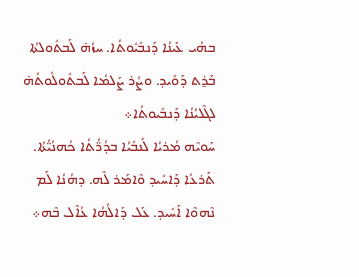ܒܗܳܝ ܥܰܝܢܳܐ ܕܰܢܒܺܝܽܘܬܳܐ. ܚܙܳܗ̇ ܠܰܒܬܽܘܠܬܳܐ ܒܰܪ̱ܬ ܕܰܘܺܝܕ. ܘܨܳܪ ܨܰܠܡܳܐ ܠܰܒܬܽܘܠܽܘܬܳܗ̇ ܠܓܶܠܝܳܢܳܐ ܕܰܢܒܺܝܘܬܳܐ܀
ܚܰܘܝܶܗ ܡܳܪܝܳܐ ܠܰܢܒܺܝܳܐ ܒܕܳܪ̈ܳܬܳܐ ܟܳܗܢܳܝ̈ܳܬܳܐ. ܬܰܪܥܳܐ ܕܰܐܚܺܝܕ ܘܶܐܡܰܪ ܠܶܗ. ܕܗܳܢܳܐ ܠܰܡ ܢܶܗܘܶܐ ܐܰܚܺܝܕ. ܥܰܠ ܕܰܐܠܳܗܳܐ ܥܳܐܶܠ ܒܶܗ܀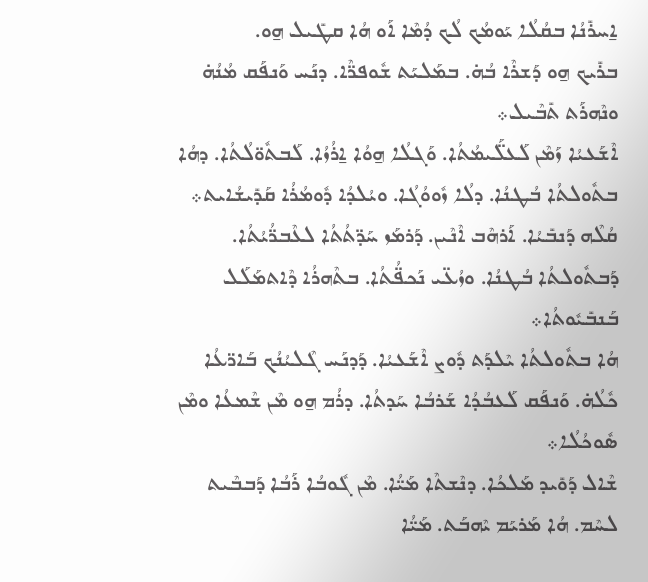ܐ̱ܚܪܺܢܳܐ ܒܩܳܠܳܐ ܝܰܘܡܳܟ ܠܳܟ ܕܳܡܶܐ ܐܰܘ ܗܳܐ ܩܛܺܝܠ ܗ̱ܘ.
ܒܪܺܝܟ ܗ̱ܘ ܕܰܫܪܶܐ ܒܳܗ̇. ܒܡܰܠܝܰܬ ܫܽܘܦܪ̈ܶܐ. ܕܢܰܚ ܘܰܢܦܰܩ ܡܳܢܳܗ̇ ܘܢܶܗܪܰܬ ܬܺܒܶܝܠ܀
ܐܶܫܰܥܝܳܐ ܙܰܡܶܢ ܠܰܥܠ̈ܰܝܡܳܬܳܐ. ܘܰܓܠܳܐ ܗ̱ܘܳܐ ܐ̱ܪܳܙܳܐ. ܠܰܒܬܽܘ̈ܠܳܬܳܐ. ܕܗܳܐ ܒܬܽܘܠܬܳܐ ܒܳܛܢܳܐ. ܕܠܳܐ ܙܽܘܘܳܓܳܐ. ܘܝܳܠܕܳܐ ܕܽܘܡܳܪܳܐ ܩܰܕܺܝܫܳܐܝܬ܀
ܩܳܠܶܗ ܕܰܢܒܺܝܳܐ. ܐܰܪܗܶܒ ܐܶܢܶܝܢ. ܕܰܪܡܰܙ ܚܰܕ̈ܬܳܬܳܐ ܠܥܶܒܪ̈ܳܝܳܬܳܐ. ܕܰܒܬܽܘܠܬܳܐ ܒܳܛܢܳܐ. ܘܙܳܥ̈ܝ ܢܰܟܦ̈ܳܬܳܐ. ܒܬܶܗܪܳܐ ܕܶܐܬܡܰܠܰܠ ܒܰܢܒܺܝܽܘܬܳܐ܀
ܗܳܐ ܒܬܽܘܠܬܳܐ ܝܶܠܕܰܬ ܕܽܘܨ ܐܶܫܰܥܝܳܐ. ܕܰܕܢܰܚ ܓܶܠܝܳܢܳܟ ܒܰܐܪ̈ܥܳܐ ܟܽܠܳܗ̇. ܘܰܢܦܰܩ ܠܰܥܒܳܕܳܐ ܫܰܪܒܳܐ ܚܰܕܬܳܐ. ܕܪܳܡ ܗ̱ܘ ܡܶܢ ܫܶܡܥܳܐ ܘܡܶܢ ܣܽܘܟܳܠܳܐ܀
ܫܶܐܠ ܕܰܘܺܝܕ ܡܰܠܟܳܐ. ܕܢܶܫܬܶܐ ܡܰܝ̈ܳܐ. ܡܶܢ ܓܽܘܒܳܐ ܪܰܒܳܐ ܕܰܒܒܶܝܬ ܠܚܶܡ. ܗܳܐ ܡܰܪܝܰܡ ܝܶܗܒܰܬ. ܡܰܝ̈ܳܐ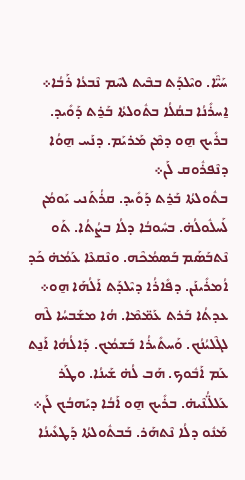ܚܰܝ̈ܶܐ. ܘܝܶܠܕܰܬ ܒܒܶܝܬ ܠܚܶܡ ܢܶܒܥܳܐ ܪܰܒܳܐ܀
ܐ̱ܚܪܺܢܳܐ ܒܩܳܠܳܐ ܒܬܽܘܠܬܳܐ ܒܰܪ̱ܬ ܕܰܘܺܝܕ.
ܒܪܺܝܟ ܗ̱ܘ ܕܡܶܢ ܡܰܪܝܰܡ. ܕܢܰܚ ܗ̱ܘܳܐ ܕܢܶܦܪܽܘܩ ܠܰܢ܀
ܒܬܽܘܠܬܳܐ ܒܰܪ̱ܬ ܕܰܘܺܝܕ. ܩܪܳܬܰܢܝ ܝܰܘܡܳܢ ܠܰܚܠܽܘܠܳܗ̇. ܒܚܽܘܒܳܐ ܕܠܳܐ ܒܨܳܬܳܐ. ܬܰܘ ܢܶܬܒܰܣܰܡ ܒܰܣܡܳܟܶܗ. ܘܢܶܩܥܶܐ ܥܰܡܳܗ̇ ܟܰܕ ܐܳܡܪܺܝܢܰܢ. ܕܦܺܐܪܳܐ ܕܝܶܠܕܰܬ ܐܰܠܳܗܰܐ ܗ̱ܘ܀
ܥܕܬܳܐ ܒܰܪܬ ܥܰܡ̈ܡܶܐ. ܗܳܐ ܡܫܰܒܚܳܐ ܠܶܗ ܠܓܶܠܝܳܢܳܟ. ܘܰܚܬܺܝܪܳܐ ܒܰܫܡܳܟ. ܕܰܐܠܳܗܳܐ ܐܰܢ̱ܬ ܥܰܡ ܐܰܒܽܘܟ. ܗܰܒ ܠܳܗ̇ ܫܰܝܢܳܐ. ܘܛܰܪ ܥܰܠܠ̈ܳܢܶܝܗ̇. ܒܪܺܝܟ ܗ̱ܘ ܐܰܒܳܐ ܕܝܰܗܒܳܟ ܠܰܢ܀
ܡܰܢܽܘ ܕܠܳܐ ܢܶܬܗܰܪ. ܒܰܒܬܽܘܠܬܳܐ ܕܰܛܥܺܝܢܳܐ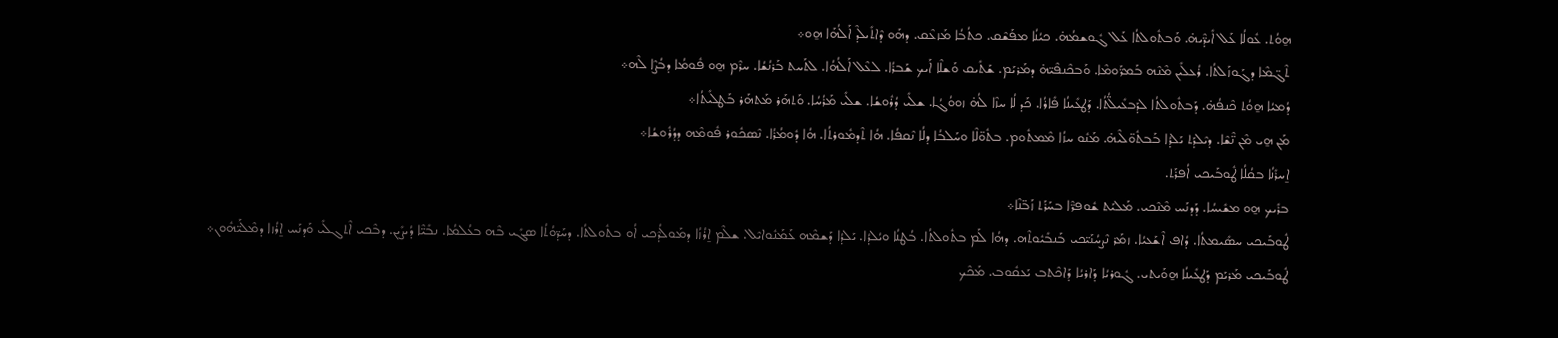ܗ̱ܘܳܬ. ܥܽܘܠܳܐ ܥܰܠ ܐܺܝܕ̈ܶܝܗ̇. ܘܰܒܬܽܘܠܬܳܐ ܥܰܠ ܓܽܘܫܡܳܗ̇. ܟܝܳܢܳܐ ܡܦܰܫܶܩ. ܟܬܳܒܳܐ ܡܰܙܥܶܩ. ܕܗܰܘ ܕܶܐܬܺܝܠܶܕ ܐܰܠܳܗܰܐ ܗ̱ܘ܀
ܬܶܓ̈ܡܶܐ ܕܓܰܘܙܰܠܬܳܐ. ܪܳܥܠܺܝܢ ܡܶܢܶܗ ܒܰܡܪ̈ܰܘܡܶܐ. ܘܰܒܟܶܢܦܶܝ̈ܗ̇ ܕܡܰܪܝܰܡ. ܫܰܬܺܝܩ ܘܰܫܠܶܐ ܐܰܝܟ ܫܰܒܪܳܐ. ܠܥܶܠ ܐܰܠܳܗܳܐ. ܠܬܰܚܬ ܒܰܪܢܳܫܳܐ. ܚܪܶܡ ܗ̱ܘ ܦܽܘܡܳܐ ܕܒܳܨܶܐ ܠܶܗ܀
ܕܳܡܝܳܐ ܗ̱ܘܳܬ ܟܶܢܦܳܗ̇. ܕܰܒܬܽܘܠܬܳܐ ܠܕܰܒܥܺܝܠ̈ܳܬܳܐ. ܕܰܛܥܺܝܢܳܐ ܦܺܐܪܳܐ. ܟܰܕ ܠܳܐ ܚܙܶܐ ܠܳܗ̇ ܙܘܘܳܓܳܐ. ܫܠܺܝ ܕܳܪܽܘܫܳܐ. ܫܠܺܝ ܡܰܪܳܚܳܐ. ܘܰܬܗܰܪ ܡܰܬܗܰܪ ܒܰܛܠܺܝܬܳܐ܀
ܡܰܢ ܗ̱ܝ ܡܶܢ ܢ̈ܶܫܶܐ. ܕܝܶܠܕܰܬ ܝܰܠܕܳܐ ܒܰܒܬܽܘ̈ܠܶܝܗ̇. ܡܰܢܽܘ ܚܙܳܐ ܡܶܡܬܽܘܡ. ܒܬܽܘ̈ܠܶܐ ܘܚܰܠܒܳܐ ܕܠܳܐ ܢܶܩܦܳܐ. ܗܳܐ ܬܶܕܡܽܘܪܬܳܐ. ܗܳܐ ܕܽܘܡܳܪܳܐ. ܢܶܣܟܽܘܪ ܦܽܘܡܶܗ ܕܕܳܪܽܘܫܳܐ܀
ܐ̱ܚܪܺܢܳܐ ܒܩܳܠܳܐ ܛܽܘܒܰܝܟܝ ܐܳܦܪܰܬ.
ܒܪܺܝܟ ܗ̱ܘ ܡܫܺܝܚܳܐ. ܕܰܕܢܰܚ ܡܶܢܶܟܝ. ܡܰܠܝܰܬ ܫܽܘܦܪ̈ܶܐ ܒܚܰܪܰܬ ܙܰܒ̈ܢܶܐ܀
ܛܽܘܒܰܝܟܝ ܚܣܺܝܡܬܳܐ. ܕܳܐܦ ܐܶܫܰܥܝܳܐ. ܙܡܰܪ ܢܶܨܚܳܢܰܝ̈ܟܝ ܒܰܢܒܺܝܽܘܬܶܗ. ܕܗܳܐ ܠܰܡ ܒܬܽܘܠܬܳܐ. ܒܳܛܢܳܐ ܘܝܳܠܕܳܐ. ܝܰܠܕܳܐ ܕܰܫܡܶܗ ܥܰܡܰܢܽܘܐܝܶܠ. ܫܠܶܡ ܐ̱ܪܳܙܳܐ ܕܡܰܘܠܳܕܶܟܝ ܐܳܘ ܒܬܽܘܠܬܳܐ. ܕܚܰܕ̈ܘܳܬܳܐ ܣܓܺܝ ܒܶܗ ܒܥܳܠܡܳܐ. ܢܒܺܝ̈ܶܐ ܕܳܝܨܺܝܢ. ܕܒܶܟܝ ܐܶܬܓܠܺܝ ܘܰܕܢܰܚ ܐ̱ܪܳܙܐ ܕܡܶܠܰܝ̈ܗܽܘܢ܀
ܛܽܘܒܰܝܟܝ ܡܰܪܝܰܡ ܕܰܛܥܺܝܢܳܐ ܗ̱ܘܰܝܬܝ. ܓܽܘܪܝܳܐ ܕܰܐܪܝܳܐ ܕܰܐܟܶܬܒ ܝܰܥܩܽܘܒ. ܡܰܟܶܟ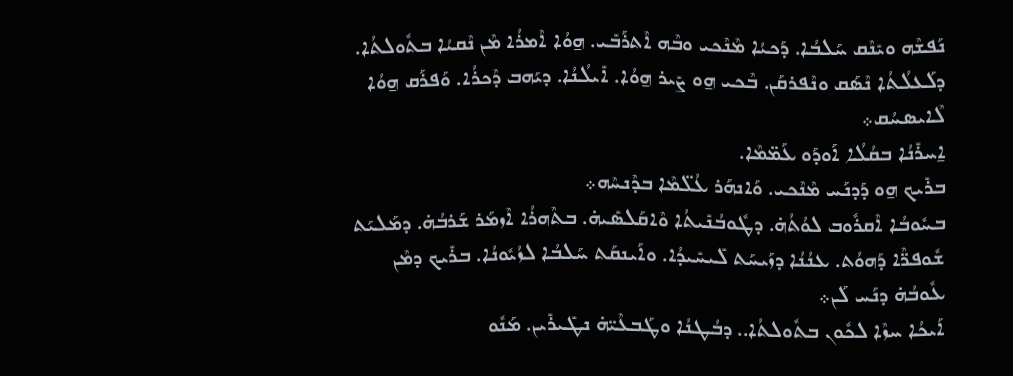ܢܰܦܫܶܗ ܘܝܺܢܶܩ ܚܰܠܒܳܐ. ܕܰܟܝܳܐ ܡܶܢܶܟܝ ܘܒܶܗ ܐܶܬܪܰܒܺܝ. ܗ̱ܘܳܐ ܐܶܡܪܳܐ ܡܶܢ ܢܶܩܝܳܐ ܒܬܽܘܠܬܳܐ. ܕܠܰܥܠܳܬܳܐ ܢܶܣܰܩ ܘܢܶܦܪܩܰܢ. ܒܶܟܝ ܗ̱ܘ ܨܺܝܪ ܗ̱ܘܳܐ. ܐܺܝܠܳܢܳܐ. ܕܝܰܗܒ ܕܶܟܪܳܐ. ܘܰܦܪܰܩ ܗ̱ܘܳܐ ܠܶܐܝܣܚܳܩ܀
ܐ̱ܚܪܺܢܳܐ ܒܩܳܠܳܐ ܐܰܘܕܰܘ ܥܰܡ̈ܡܶܐ.
ܒܪܺܝܟ ܗ̱ܘ ܕܰܕܢܰܚ ܡܶܢܶܟܝ. ܘܰܐܢܗܰܪ ܥܳܠ̈ܡܶܐ ܒܕܶܢܚܶܗ܀
ܒܚܽܘܒܳܐ ܐܶܩܪܽܘܒ ܠܘܳܬܳܗ̇. ܕܛܽܘܒܳܢܺܝܬܳܐ ܘܶܐܩܰܠܣܺܝܗ̇. ܒܬܶܗܪܳܐ ܐܶܙܡܰܪ ܫܰܪܒܳܗ̇. ܕܡܰܠܝܰܬ ܫܽܘܦܪ̈ܶܐ ܕܰܗܘܳܬ. ܥܢܳܢܳܐ ܕܙܰܝܚܰܬ ܠܺܝܚܺܝܕܳܐ. ܘܐܰܝܢܩܰܬ ܚܰܠܒܳܐ ܠܙܳܝܽܘܢܳܐ. ܒܪܺܝܟ ܕܡܶܢ ܥܽܘܒܳܗ̇ ܕܢܰܚ ܠܰܢ܀
ܐܰܝܟܳܐ ܚܙܶܐ ܠܟܽܘܢ ܒܬܽܘܠܬܳܐ.. ܕܒܳܛܢܳܐ ܘܛܰܒܥܶܝ̈ܗ̇ ܢܛܺܝܪܺܝܢ. ܡܰܢܽܘ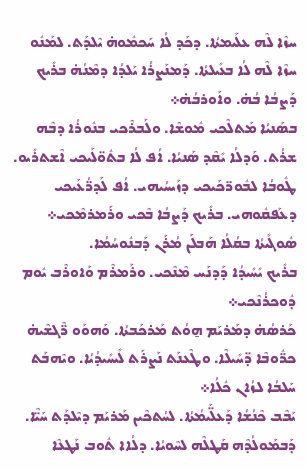ܚܙܶܐ ܠܶܗ ܥܠܰܝܡܬܳܐ. ܕܟܰܕ ܠܳܐ ܚܰܟܡܽܘܗ̇ ܝܶܠܕܰܬ. ܠܡܰܢܽܘ ܚܙܶܐ ܠܶܗ ܠܳܐ ܒܥܺܝܠܬܳܐ. ܕܰܡܢܰܨܪܳܐ ܝܰܠܕܳܐ ܕܡܶܢܳܗ̇ ܒܪܺܝܟ ܕܰܨܒܳܐ ܒܳܗ̇. ܘܐܰܘܪܒܳܗ̇܀
ܒܣܰܢܝܳܐ ܡܰܬܠܶܟܝ ܡܽܘܫܶܐ. ܘܠܰܒܪܶܟܝ ܒܢܽܘܪܳܐ ܕܒܶܗ ܫܪܳܬ. ܘܰܕܠܳܐ ܝܺܩܶܕ ܣܰܢܝܳܐ. ܐܳܦ ܠܳܐ ܒܬܽܘ̈ܠܰܝܟܝ ܐܶܫܬܪܺܝܘ. ܛܽܘܒܳܐ ܠܒܽܘܪ̈ܟܰܝܟܝ ܕܙܰܝܚܳܝܗܝ. ܐܳܦ ܠܰܕܪ̈ܳܥܰܝܟܝ ܕܥܰܦܩܽܘܗܝ. ܒܪܺܝܟ ܕܰܨܒܳܐ ܒܶܟܝ ܘܪܰܡܪܡܶܟܝ܀
ܣܽܘܓܺܝܬܳܐ ܒܩܳܠܳܐ ܗܰܒܠܰܢ ܡܳܪܰܢ ܕܰܒܢܽܘܚܳܡܳܐ.
ܒܪܺܝܟ ܝܺܚܺܝܕܳܐ ܕܰܕܢܰܚ ܡܶܢܶܟܝ. ܘܪܰܡܪܶܡ ܘܰܐܘܪܶܒ ܝܽܘܡ ܕܽܘܟܪܳܢܶܟܝ܀
ܟܰܪܣܳܗ̇ ܕܡܰܪܝܰܡ ܗ̱ܘܳܬ ܡܰܪܟܰܒܬܳܐ. ܘܰܗܘܰܘ ܪ̈ܶܓܫܶܝܗ̇ ܟܪ̈ܽܘܒܶܐ ܕ̈ܚܺܝܠܶܐ. ܘܛܶܥܢܰܬ ܢܰܨܪܰܬ ܠܺܝܚܺܝܕܳܝܳܐ. ܘܝܶܗܒܰܬ ܚܰܠܒܳܐ ܠܙܳܐܢ ܟܽܠܳܐ܀
ܝܰܒܶܒ ܟܶܢܳܫܳܐ ܕܰܥܠ̈ܰܝܡܳܬܳܐ. ܠܚܳܬܟܶܝܢ ܡܰܪܝܰܡ ܕܝܶܠܕܰܬ ܚܰܝ̈ܶܐ. ܕܰܒܡܰܘܠܳܕܶܗ ܩܰܛܠܶܗ ܠܚܶܘܝܳܐ. ܕܠܳܐܐ ܬܽܘܒ ܢܰܛܥܶܐ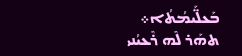ܒܰܥܠ̈ܰܝܡܳܬܳܐ܀
ܬܗܰܪ ܠܶܗ ܪܶܥܝܳܢܝ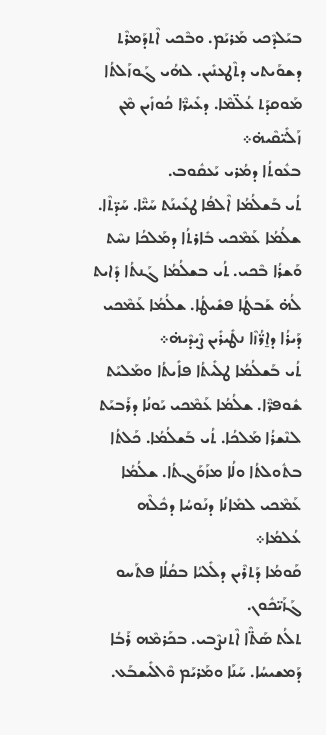ܒܝܰܠܕܶܟܝ ܡܰܪܝܰܡ. ܘܒܶܟܝ ܐܶܬܕܰܡܪܶܬ ܕܫܘܰܝܬܝ ܕܬܶܛܥܢܺܝܢ. ܠܗܳܝ ܓܰܘܙܰܠܬܳܐ ܡܰܘܩܕܰܬ ܥܳܠ̈ܡܶܐ. ܕܥܺܝܪ̈ܶܐ ܟܳܘܙܺܝܢ ܡܶܢ ܙܰܠܺܝ̈ܩܶܝܗ̇܀
ܒܥܽܘܬܳܐ ܕܡܳܪܝ ܝܰܥܩܽܘܒ.
ܬܳܝ ܒܰܫܠܳܡܳܐ ܐܶܠܦܳܐ ܛܥܺܝܢܰܬ ܚܰܝ̈ܶܐ. ܚܰܕ̈ܬܶܐ. ܫܠܳܡܳܐ ܥܰܡܶܟܝ ܒܺܐܪܬܳܐ ܕܡܰܠܟܳܐ ܢܚܶܬ ܘܰܫܪܳܐ ܒܶܟܝ. ܬܳܝ ܒܫܠܳܡܳܐ ܓܰܢܬܳܐ ܕܺܐܝܬ ܠܳܗ̇ ܫܰܒܛܳܐ ܦܫܺܝܛܳܐ. ܫܠܳܡܳܐ ܥܰܡܶܟܝ ܕܰܝܪܳܐ ܕܐ̱ܪ̈ܳܙܶܐ ܢܛܺܝܪܺܝܢ ܨܶܝܕܶܝܗ̇܀
ܬܳܝ ܒܰܫܠܳܡܳܐ ܛܠܺܝܬܳܐ ܦܐܺܝܬܳܐ ܘܡܰܠܝܰܬ ܫܽܘܦܪ̈ܶܐ. ܫܠܳܡܳܐ ܥܰܡܶܟܝ ܝܰܘܢܳܐ ܕܪܰܒܝܰܬ ܠܢܶܫܪܳܐ ܡܰܠܟܳܐ. ܬܳܝ ܒܰܫܠܳܡܳܐ. ܟܰܠܬܳܐ ܒܬܽܘܠܬܳܐ ܘܠܳܐ ܡܙܰܘܰܓܬܳܐ. ܫܠܳܡܳܐ ܥܰܡܶܟܝ ܠܡܺܐܢܳܐ ܕܢܰܘܚܳܐ ܕܟܽܠܶܗ ܥܳܠܡܳܐ܀
ܩܰܘܡܳܐ ܕܰܬܪܶܝܢ ܕܠܺܠܝܳܐ ܒܩܳܠܳܐ ܦܬܰܚܘ ܓܰܙܰܝ̈ܟܽܘܢ.
ܬܠܳܬ ܣܰܬ̈ܶܐ ܐܶܬܢܨܶܒܝ. ܒܟܰܪܡܶܗ ܪܰܒܳܐ ܕܰܡܫܝܚܳܐ. ܚܰܢܰܐ ܘܡܰܪܝܰܡ ܘܶܐܠܺܝܫܒܰܥ.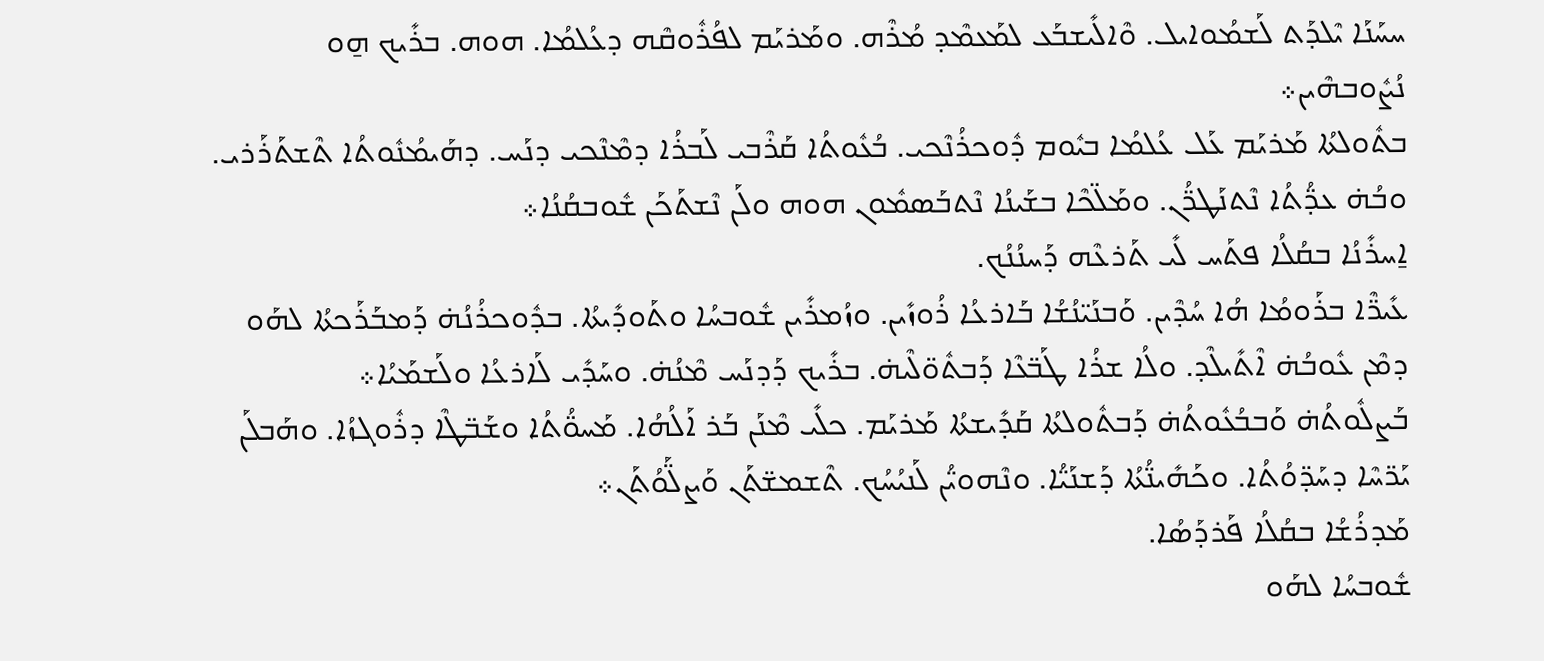ܚܚܰܢܰܐ ܝܶܠܕܰܬ ܠܰܫܡܳܘܐܝܠ. ܘܶܐܠܺܝܫܒܰܥ ܠܡܰܥܡܶܕ ܡܳܪܶܗ. ܘܡܰܪܝܰܡ ܠܦܳܪܽܘܩܶܗ ܕܥܳܠܡܳܐ. ܗܘܗ. ܒܪܺܝܟ ܗ̱ܘ ܢܳܨܽܘܒܗܶܝܢ܀
ܒܬܽܘܠܬܳܐ ܡܰܪܝܰܡ ܥܰܠ ܥܳܠܡܳܐ ܒܝܽܘܡ ܕܽܘܟܪܳܢܶܟܝ. ܒܳܥܽܘܬܳܐ ܩܰܪܶܒܝ ܠܰܒܪܳܐ ܕܡܶܢܶܟܝ ܕܢܰܚ. ܕܗܰܝܡܳܢܽܘܬܳܐ ܬܶܫܬܰܪܰܪܝ. ܘܒܳܗ̇ ܥܕ̈ܳܬܳܐ ܢܶܬܢܰܛܪ̈ܳܢ. ܘܡܰܠ̈ܟܶܐ ܒܫܰܝܢܳܐ ܢܶܬܒܰܣܡܽܘܢ ܗܘܗ ܘܠܰܢ ܢܶܫܬܰܟܰܢ ܫܽܘܒܩܳܢܳܐ܀
ܐ̱ܚܪܺܢܳܐ ܒܩܳܠܳܐ ܦܬܰܚ ܠܺܝ ܬܰܪܥܶܗ ܕܰܚܢܳܢܳܟ.
ܥܺܝܪ̈ܶܐ ܒܪܰܘܡܳܐ ܗܳܐ ܚܳܕܶܝܢ. ܘܰܒܢܰܝ̈ܢܳܫܳܐ ܒܰܐܪܥܳܐ ܪܳܘܙܺܝܢ. ܘܙܳܡܪܺܝܢ ܫܽܘܒܚܳܐ ܘܬܰܘܕܺܝܬܳܐ. ܒܕܽܘܟܪܳܢܳܗ̇ ܕܰܡܒܰܪܰܟܬܳܐ ܠܗܰܘ ܕܡܶܢ ܥܽܘܒܳܗ̇ ܐܶܬܺܝܠܶܕ. ܘܠܳܐ ܫܪܳܐ ܛܰܒ̈ܥܶܐ ܕܰܒܬܽܘ̈ܠܶܝܗ̇. ܒܪܺܝܟ ܕܰܕܢܰܚ ܡܶܢܳܗ̇. ܘܚܰܕܺܝ ܠܰܐܪܥܳܐ ܘܠܰܫܡܰܝܳܐ܀
ܒܰܨܠܽܘܬܳܗ̇ ܘܰܒܒܳܥܽܘܬܳܗ̇ ܕܰܒܬܽܘܠܬܳܐ ܩܰܕܺܝܫܬܳܐ ܡܰܪܝܰܡ. ܟܠܺܝ ܡܶܢܰܢ ܒܰܪ ܐܰܠܳܗܳܐ. ܡܰܚܘ̈ܳܬܳܐ ܘܫܰܒ̈ܛܶܐ ܕܪܽܘܓܙܳܐ. ܘܗܰܒܠܰܢ ܝܰܪ̈ܚܶܐ ܕܚܰܕ̈ܘܳܬܳܐ. ܘܟܰܗܺܝܢ̈ܳܬܳܐ ܕܰܫܢܰܝ̈ܳܐ. ܘܢܶܗܘܝ̈ܳܢ ܠܰܢܝܳܚܳܟ. ܬܶܫܡܫ̈ܬܰܢ ܘܰܨܠ̈ܰܘܳܬܰܢ܀
ܡܰܕܪܳܫܳܐ ܒܩܳܠܳܐ ܦܰܪܕܰܣܳܐ.
ܫܽܘܒܚܳܐ ܠܗܰܘ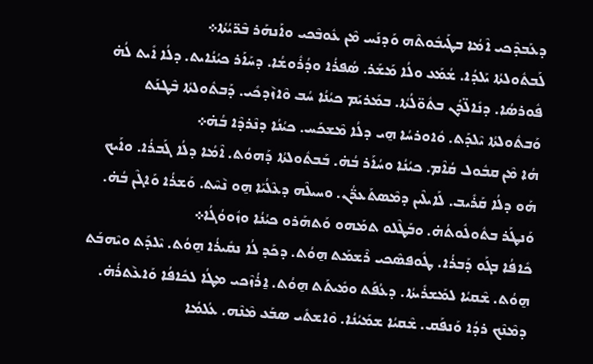ܕܥܰܒܕܶܟܝ ܐܶܡܳܐ ܒܛܰܝܒܽܘܬܶܗ ܘܰܕܢܰܚ ܡܶܢ ܥܽܘܒܶܟܝ ܘܐܰܢܗܰܪ ܒܶܪ̈ܝܳܬܳܐ܀
ܠܰܒܬܽܘܠܬܳܐ ܝܰܠܕܳܐ. ܫܳܡܰܥ ܘܠܳܐ ܡܰܫܰܪ. ܣܳܦܪܳܐ ܘܕܳܪܽܘܫܳܐ. ܕܚܰܐܰܪ ܟܝܳܢܳܐܝܬ. ܕܠܳܐ ܐܺܝܬ ܠܳܗ̇ ܦܽܘܪܣܳܐ. ܕܢܺܐܠ̈ܕܳܢ ܒܬܽܘ̈ܠܳܬܳܐ. ܒܡܰܪܝܰܡ ܟܝܳܢܳܐ ܚܳܒ ܘܶܐܙ݉ܕܟܺܝ. ܕܰܒܬܽܘܠܬܳܐ ܒܶܛܢܰܬ ܘܰܒܬܽܘܠܬܳܐ ܝܶܠܕܰܬ. ܘܽܐܘܪܚܳܐ ܗ̱ܝ ܕܠܳܐ ܡܶܫܟܰܚ. ܟܝܳܢܳܐ ܕܢܶܪܕܶܐ ܒܳܗ̇܀
ܗܳܐ ܡܶܢ ܩܒܽܘܠ ܩܳܐܶܡ. ܟܝܳܢܳܐ ܘܚܳܐܰܪ ܒܳܗ̇. ܒܰܒܬܽܘܠܬܳܐ ܕܰܗܘܳܬ. ܐܶܡܳܐ ܕܠܳܐ ܓܰܒܪܳܐ. ܘܐܰܝܟ ܗܰܘ ܕܠܳܐ ܩܰܪܺܝܒ. ܠܰܐܝܠܶܝܢ ܕܡܶܣܬܰܥܪ̈ܳܢ. ܘܚܝܠܶܗ ܕܥܶܠܳܝܰܐ ܗ̱ܘ ܢ݉ܚܶܬ. ܘܰܫܪܳܐ ܘܰܐܓܶܢ ܒܳܗ̇. ܘܰܢܛܰܪ ܒܬܽܘܠܽܘܬܳܗ̇. ܘܒܰܛܶܠܘ ܬܡܰܗܘ ܘܰܬܗܰܪܘ ܟܝܳܢܳܐ ܘܙܽܘܘܳܓܳܐ܀
ܟܺܐܦܳܐ ܒܓܰܘ ܕܰܒܪܳܐ. ܛܽܘܦܣܶܟܝ ܪܶܫܡܰܬ ܗ̱ܘܳܬ. ܕܟܰܕ ܠܳܐ ܢܩܺܝܪܳܐ ܗ̱ܘܳܬ. ܝܶܠܕܰܬ ܘܝܶܗܒܰܬ ܗ̱ܘܳܬ. ܫܶܩܝܳܐ ܠܡܰܫܪܺܝܬܳܐ. ܕܥܳܦܰܬ ܘܡܺܝܬܰܬ ܗ̱ܘܳܬ. ܐ̱ܪܳܙܶܟܝ ܡܛܳܐ ܠܟܺܐܦܳܐ ܘܰܐܥ݉ܬܪܳܗ̇. ܕܡܶܢܶܟ ܪܕܳܐ ܘܰܢܦܰܩ. ܫܶܩܝܳܐ ܫܡܰܝܳܢܳܐ. ܘܶܐܫܬܺܝ ܣܒܰܥ ܡܶܢܶܗ. ܥܳܠܡܳܐ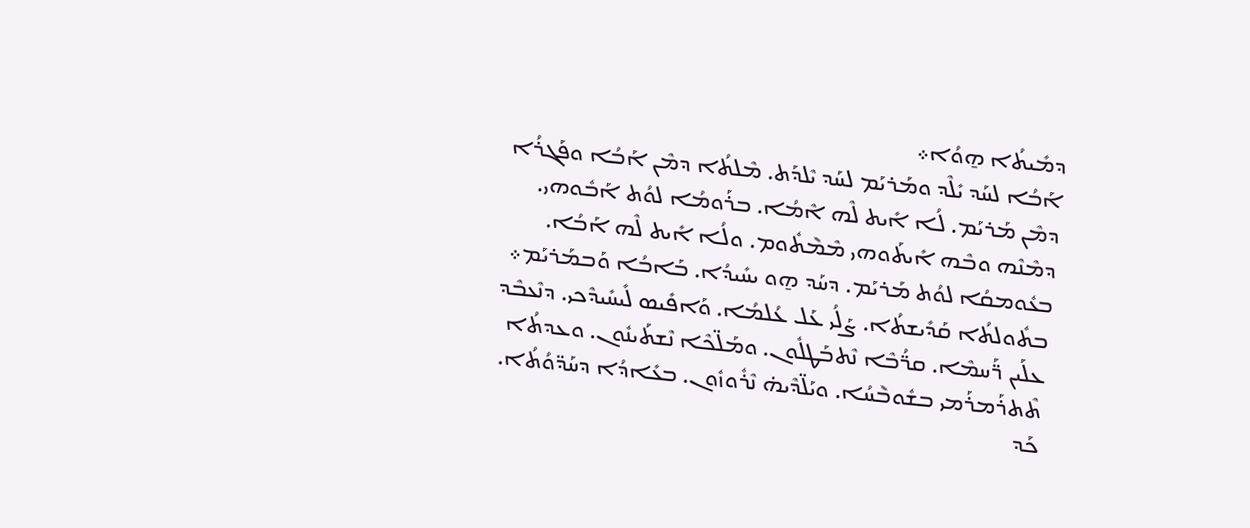ܕܡܺܝܬܳܐ ܗ̱ܘܳܐ܀
ܐܰܒܳܐ ܠܚܰܕ ܝܺܠܶܕ ܘܡܰܪܝܰܡ ܠܚܰܕ ܝܶܠܕܰܬ. ܡܶܠܬܳܐ ܕܡܶܢ ܐܰܒܳܐ ܘܦܰܓܪܳܐ ܕܡܶܢ ܡܰܪܝܰܡ. ܠܳܐ ܐܺܝܬ ܠܶܗ ܐܶܡܳܐ. ܒܪܰܘܡܳܐ ܠܘܳܬ ܐܰܒܽܘܗܝ. ܕܡܶܢܶܗ ܘܒܶܗ ܐܺܝܬܰܘܗܝ ܡܶܡ݉ܬܽܘܡ. ܘܠܳܐ ܐܺܝܬ ܠܶܗ ܐܰܒܳܐ. ܒܥܽܘܡܩܳܐ ܠܘܳܬ ܡܰܪܝܰܡ. ܕܚܰܕ ܗ̱ܘ ܝܚܺܝܕܳܐ. ܒܰܐܒܳܐ ܘܰܒܡܰܪܝܰܡ܀
ܒܬܽܘܠܬܳܐ ܩܰܕܺܝܫܬܳܐ. ܨܰܠܳܝ ܥܰܠ ܥܳܠܡܳܐ. ܘܰܐܦܺܝܣ ܠܺܝܚܺܝܕܶܟܝ. ܕܢܶܥܒܶܕ ܥܠܰܝܢ ܪ̈ܰܚܡܶܐ. ܩܪ̈ܳܒܶܐ ܢܶܬܒܰܛܠܽܘܢ. ܘܡܰܠ̈ܟܶܐ ܢܶܫܬܰܝܢܽܘܢ. ܘܥܕܬܳܐ ܬܶܬܪܰܡܪܰܡܝ ܒܫܽܘܒ݉ܚܳܐ. ܘܝܰܠ̈ܕܶܝܗ̇ ܢܶܪܽܘܙܽܘܢ. ܒܥܺܐܕܳܐ ܕܚܰܕ̈ܘܳܬܳܐ. ܟܰܕ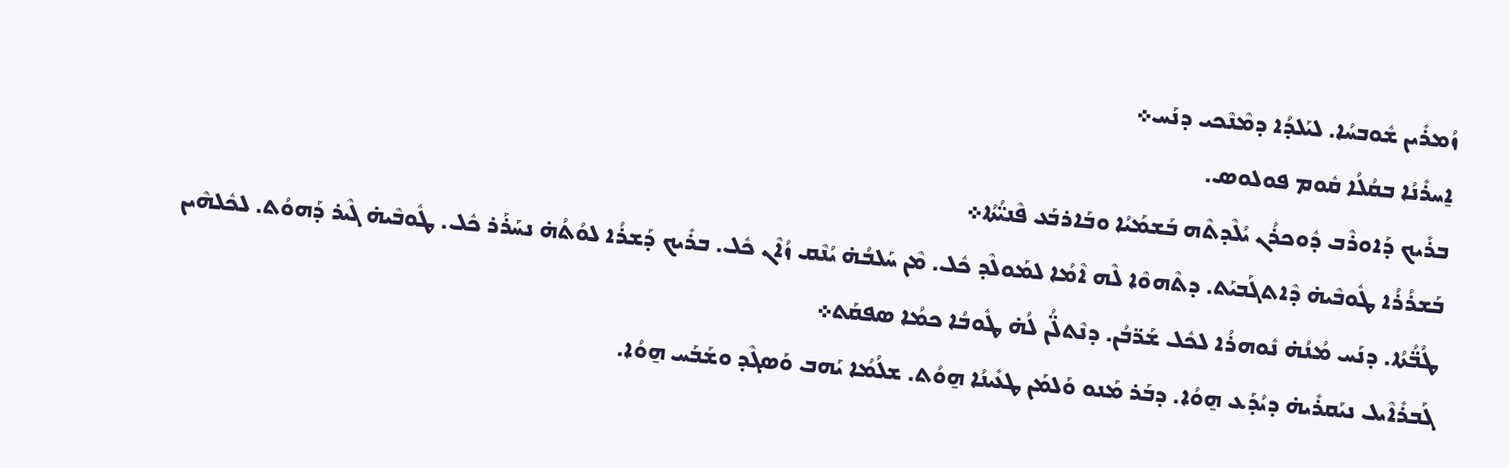ܙܳܡܪܺܝܢ ܫܽܘܒܚܳܐ. ܠܝܰܠܕܳܐ ܕܡܶܢܶܟܝ ܕܢܰܚ܀
ܐ̱ܚܪܺܢܳܐ ܒܩܳܠܳܐ ܩܽܘܡ ܦܘܠܘܣ.
ܒܪܺܝܟ ܕܰܐܘܪܶܒ ܕܽܘܟܪܳܢ ܝܳܠܶܕܬܶܗ ܒܰܫܡܰܝܳܐ ܘܒܰܐܪܒܰܥ ܦܶܢܝ̈ܳܬܳܐ܀
ܒܰܫܪܳܪܳܐ ܛܽܘܒܶܝܗ̇ ܕܶܐܬܓܰܒܝܰܬ. ܕܬܶܗܘܶܐ ܠܶܗ ܐܶܡܳܐ ܠܡܰܘܠܶܕ ܟܽܠ. ܡܶܢ ܚܰܠܒܳܗ̇ ܝܳܢܶܩ ܙܳܐܶܢ ܟܽܠ. ܒܪܺܝܟ ܕܰܫܪܳܐ ܠܘܳܬܳܗ̇ ܢܚܰܪܰܪ ܟܽܠ. ܛܽܘܒܶܝܗ̇ ܓܶܝܪ ܕܰܗܘܳܬ. ܠܟܽܠܗܶܝܢ ܛܳܒ̈ܳܬܳܐ. ܕܢܰܚ ܡܳܢܳܗ̇ ܢܽܘܗܪܳܐ ܠܟܽܠ ܫܰܪ̈ܒܳܢ. ܕܢܶܬܠ̈ܳܢ ܠܳܗ̇ ܛܽܘܒܳܐ ܟܡܳܐ ܣܦܩܰܬ܀
ܓܰܒܪܺܐܶܝܠ ܢܝܰܩܪܺܝܗ̇ ܕܝܳܕܰܥ ܗ̱ܘܳܐ. ܕܒܰܪ ܡܰܢܘ ܘܰܠܡܰܢ ܛܥܺܝܢܳܐ ܗ̱ܘܳܬ. ܫܠܳܡܳܐ ܝܰܗܒ ܘܰܣܓܶܕ ܘܫܰܒܰܚ ܗ̱ܘܳܐ.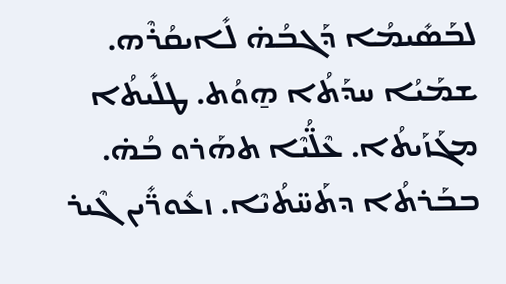ܠܒܰܣܺܝܡܳܐ ܕܰܓܒܳܗ̇ ܠܺܐܝܩܳܪܶܗ. ܫܡܰܝܳܐ ܚܕܰܬܳܐ ܗ̱ܘܳܬ. ܛܠܺܝܬܳܐ ܡܓܰܙܰܝܬܳܐ. ܥܶܠ̈ܳܝܶܐ ܬܗܰܪܘ ܒܳܗ̇. ܒܒܰܪܬܳܐ ܕܬܰܚ̈ܬܳܝܶܐ. ܙܥܽܘܪ̈ܺܝܢ ܓܶܝܪ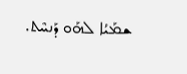ܫܡܰܝܳܐ ܠܗܰܘ ܕܰܢܚܶܬ.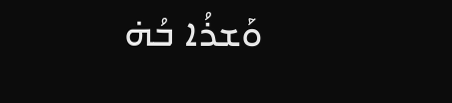ܘܰܫܪܳܐ ܒܳܗ̇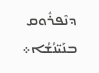ܕܢܶܦܪܽܘܩ ܒܢܰܝ̈ܢܳܫܳܐ܀